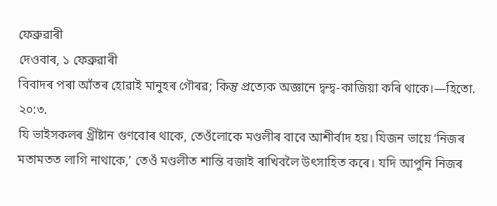ফেব্ৰুৱাৰী
দেওবাৰ, ১ ফেব্ৰুৱাৰী
বিবাদৰ পৰা আঁতৰ হোৱাই মানুহৰ গৌৰৱ; কিন্তু প্ৰত্যেক অজ্ঞানে দ্বন্দ্ব-কাজিয়া কৰি থাকে।—হিতো. ২০:৩.
যি ভাইসকলৰ খ্ৰীষ্টান গুণবোৰ থাকে, তেওঁলোকে মণ্ডলীৰ বাবে আশীৰ্বাদ হয়। যিজন ভায়ে ‘নিজৰ মতামতত লাগি নাথাকে,’ তেওঁ মণ্ডলীত শান্তি বজাই ৰাখিবলৈ উৎসাহিত কৰে। যদি আপুনি নিজৰ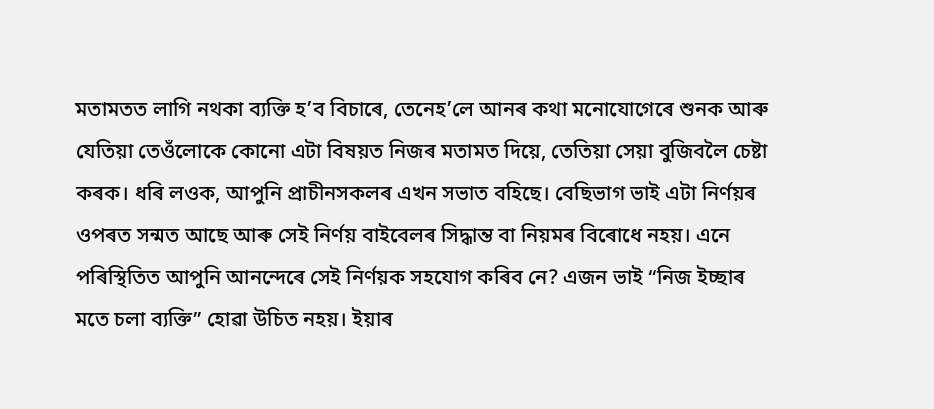মতামতত লাগি নথকা ব্যক্তি হʼব বিচাৰে, তেনেহʼলে আনৰ কথা মনোযোগেৰে শুনক আৰু যেতিয়া তেওঁলোকে কোনো এটা বিষয়ত নিজৰ মতামত দিয়ে, তেতিয়া সেয়া বুজিবলৈ চেষ্টা কৰক। ধৰি লওক, আপুনি প্ৰাচীনসকলৰ এখন সভাত বহিছে। বেছিভাগ ভাই এটা নিৰ্ণয়ৰ ওপৰত সন্মত আছে আৰু সেই নিৰ্ণয় বাইবেলৰ সিদ্ধান্ত বা নিয়মৰ বিৰোধে নহয়। এনে পৰিস্থিতিত আপুনি আনন্দেৰে সেই নিৰ্ণয়ক সহযোগ কৰিব নে? এজন ভাই “নিজ ইচ্ছাৰ মতে চলা ব্যক্তি” হোৱা উচিত নহয়। ইয়াৰ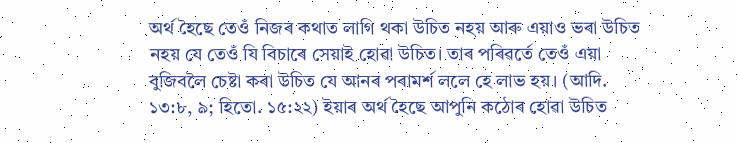অৰ্থ হৈছে তেওঁ নিজৰ কথাত লাগি থকা উচিত নহয় আৰু এয়াও ভবা উচিত নহয় যে তেওঁ যি বিচাৰে সেয়াই হোৱা উচিত। তাৰ পৰিৱৰ্তে তেওঁ এয়া বুজিবলৈ চেষ্টা কৰা উচিত যে আনৰ পৰামৰ্শ ললে হে লাভ হয়। (আদি. ১৩:৮, ৯; হিতো. ১৫:২২) ইয়াৰ অৰ্থ হৈছে আপুনি কঠোৰ হোৱা উচিত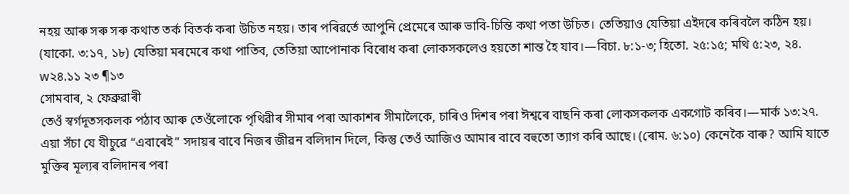নহয় আৰু সৰু সৰু কথাত তৰ্ক বিতৰ্ক কৰা উচিত নহয়। তাৰ পৰিৱৰ্তে আপুনি প্ৰেমেৰে আৰু ভাবি-চিন্তি কথা পতা উচিত। তেতিয়াও যেতিয়া এইদৰে কৰিবলৈ কঠিন হয়। (যাকো. ৩:১৭, ১৮) যেতিয়া মৰমেৰে কথা পাতিব, তেতিয়া আপোনাক বিৰোধ কৰা লোকসকলেও হয়তো শান্ত হৈ যাব।—বিচা. ৮:১-৩; হিতো. ২৫:১৫; মথি ৫:২৩, ২৪. w২৪.১১ ২৩ ¶১৩
সোমবাৰ, ২ ফেব্ৰুৱাৰী
তেওঁ স্বৰ্গদূতসকলক পঠাব আৰু তেওঁলোকে পৃথিৱীৰ সীমাৰ পৰা আকাশৰ সীমালৈকে, চাৰিও দিশৰ পৰা ঈশ্বৰে বাছনি কৰা লোকসকলক একগোট কৰিব।—মাৰ্ক ১৩:২৭.
এয়া সঁচা যে যীচুৱে “এবাৰেই” সদায়ৰ বাবে নিজৰ জীৱন বলিদান দিলে, কিন্তু তেওঁ আজিও আমাৰ বাবে বহুতো ত্যাগ কৰি আছে। (ৰোম. ৬:১০) কেনেকৈ বাৰু? আমি যাতে মুক্তিৰ মূল্যৰ বলিদানৰ পৰা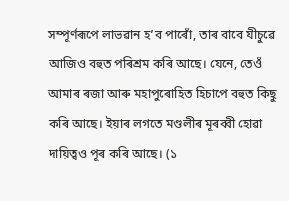সম্পূৰ্ণৰূপে লাভৱান হʼব পাৰোঁ, তাৰ বাবে যীচুৱে আজিও বহুত পৰিশ্ৰম কৰি আছে। যেনে, তেওঁ আমাৰ ৰজা আৰু মহাপুৰোহিত হিচাপে বহুত কিছু কৰি আছে। ইয়াৰ লগতে মণ্ডলীৰ মূৰব্বী হোৱা দায়িত্বও পূৰ কৰি আছে। (১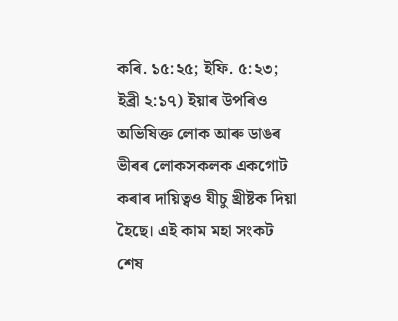কৰি. ১৫:২৫; ইফি. ৫:২৩; ইব্ৰী ২:১৭) ইয়াৰ উপৰিও অভিষিক্ত লোক আৰু ডাঙৰ ভীৰৰ লোকসকলক একগোট কৰাৰ দায়িত্বও যীচু খ্ৰীষ্টক দিয়া হৈছে। এই কাম মহা সংকট শেষ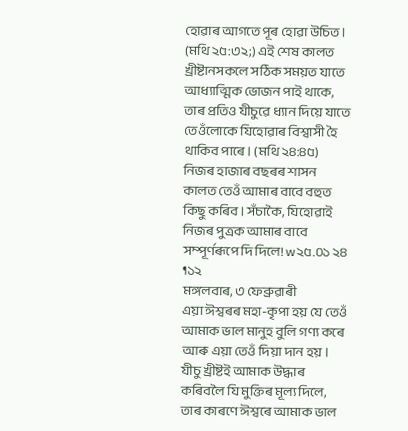হোৱাৰ আগতে পূৰ হোৱা উচিত। (মথি ২৫:৩২;) এই শেষ কালত খ্ৰীষ্টানসকলে সঠিক সময়ত যাতে আধ্যাত্মিক ভোজন পাই থাকে, তাৰ প্ৰতিও যীচুৱে ধ্যান দিয়ে যাতে তেওঁলোকে যিহোৱাৰ বিশ্বাসী হৈ থাকিব পাৰে। (মথি ২৪:৪৫) নিজৰ হাজাৰ বছৰৰ শাসন কালত তেওঁ আমাৰ বাবে বহুত কিছু কৰিব। সঁচাকৈ, যিহোৱাই নিজৰ পুত্ৰক আমাৰ বাবে সম্পূৰ্ণৰূপে দি দিলে! w২৫.০১ ২৪ ¶১২
মঙ্গলবাৰ, ৩ ফেব্ৰুৱাৰী
এয়া ঈশ্বৰৰ মহা-কৃপা হয় যে তেওঁ আমাক ভাল মানুহ বুলি গণ্য কৰে আৰু এয়া তেওঁ দিয়া দান হয়। যীচু খ্ৰীষ্টই আমাক উদ্ধাৰ কৰিবলৈ যি মুক্তিৰ মূল্য দিলে, তাৰ কাৰণে ঈশ্বৰে আমাক ভাল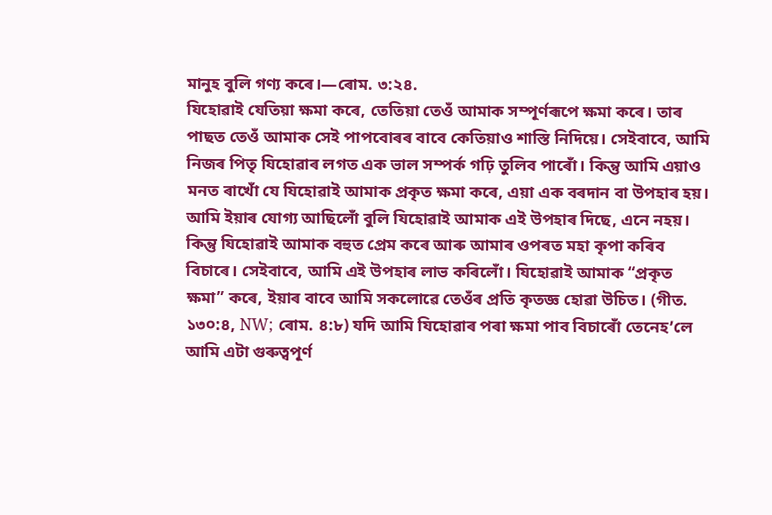মানুহ বুলি গণ্য কৰে।—ৰোম. ৩:২৪.
যিহোৱাই যেতিয়া ক্ষমা কৰে, তেতিয়া তেওঁ আমাক সম্পূৰ্ণৰূপে ক্ষমা কৰে। তাৰ পাছত তেওঁ আমাক সেই পাপবোৰৰ বাবে কেতিয়াও শাস্তি নিদিয়ে। সেইবাবে, আমি নিজৰ পিতৃ যিহোৱাৰ লগত এক ভাল সম্পৰ্ক গঢ়ি তুলিব পাৰোঁ। কিন্তু আমি এয়াও মনত ৰাখোঁ যে যিহোৱাই আমাক প্ৰকৃত ক্ষমা কৰে, এয়া এক বৰদান বা উপহাৰ হয়। আমি ইয়াৰ যোগ্য আছিলোঁ বুলি যিহোৱাই আমাক এই উপহাৰ দিছে, এনে নহয়। কিন্তু যিহোৱাই আমাক বহুত প্ৰেম কৰে আৰু আমাৰ ওপৰত মহা কৃপা কৰিব বিচাৰে। সেইবাবে, আমি এই উপহাৰ লাভ কৰিলোঁ। যিহোৱাই আমাক “প্ৰকৃত ক্ষমা” কৰে, ইয়াৰ বাবে আমি সকলোৱে তেওঁৰ প্ৰতি কৃতজ্ঞ হোৱা উচিত। (গীত. ১৩০:৪, NW; ৰোম. ৪:৮) যদি আমি যিহোৱাৰ পৰা ক্ষমা পাব বিচাৰোঁ তেনেহʼলে আমি এটা গুৰুত্বপূৰ্ণ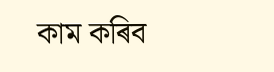কাম কৰিব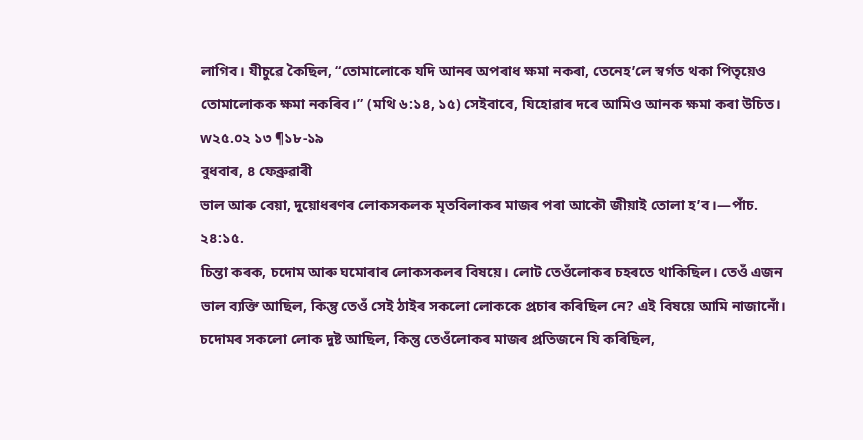লাগিব। যীচুৱে কৈছিল, “তোমালোকে যদি আনৰ অপৰাধ ক্ষমা নকৰা, তেনেহʼলে স্বৰ্গত থকা পিতৃয়েও তোমালোকক ক্ষমা নকৰিব।” (মথি ৬:১৪, ১৫) সেইবাবে, যিহোৱাৰ দৰে আমিও আনক ক্ষমা কৰা উচিত। w২৫.০২ ১৩ ¶১৮-১৯
বুধবাৰ, ৪ ফেব্ৰুৱাৰী
ভাল আৰু বেয়া, দুয়োধৰণৰ লোকসকলক মৃতবিলাকৰ মাজৰ পৰা আকৌ জীয়াই তোলা হʼব।—পাঁচ. ২৪:১৫.
চিন্তা কৰক, চদোম আৰু ঘমোৰাৰ লোকসকলৰ বিষয়ে। লোট তেওঁলোকৰ চহৰতে থাকিছিল। তেওঁ এজন ভাল ব্যক্তি আছিল, কিন্তু তেওঁ সেই ঠাইৰ সকলো লোককে প্ৰচাৰ কৰিছিল নে? এই বিষয়ে আমি নাজানোঁ। চদোমৰ সকলো লোক দুষ্ট আছিল, কিন্তু তেওঁলোকৰ মাজৰ প্ৰতিজনে যি কৰিছিল,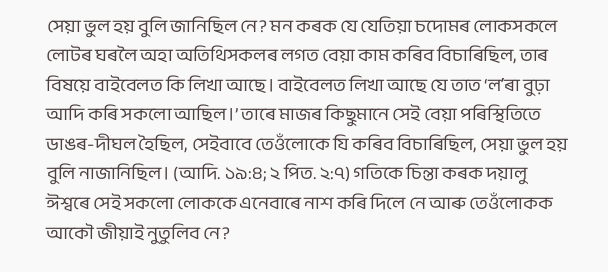সেয়া ভুল হয় বুলি জানিছিল নে? মন কৰক যে যেতিয়া চদোমৰ লোকসকলে লোটৰ ঘৰলৈ অহা অতিথিসকলৰ লগত বেয়া কাম কৰিব বিচাৰিছিল, তাৰ বিষয়ে বাইবেলত কি লিখা আছে। বাইবেলত লিখা আছে যে তাত ‘লʼৰা বুঢ়া আদি কৰি সকলো আছিল।’ তাৰে মাজৰ কিছুমানে সেই বেয়া পৰিস্থিতিতে ডাঙৰ-দীঘল হৈছিল, সেইবাবে তেওঁলোকে যি কৰিব বিচাৰিছিল, সেয়া ভুল হয় বুলি নাজানিছিল। (আদি. ১৯:৪; ২ পিত. ২:৭) গতিকে চিন্তা কৰক দয়ালু ঈশ্বৰে সেই সকলো লোককে এনেবাৰে নাশ কৰি দিলে নে আৰু তেওঁলোকক আকৌ জীয়াই নুতুলিব নে?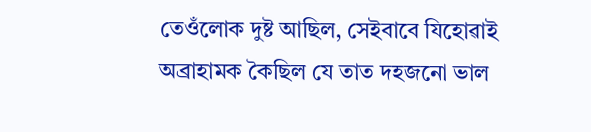তেওঁলোক দুষ্ট আছিল, সেইবাবে যিহোৱাই অব্ৰাহামক কৈছিল যে তাত দহজনো ভাল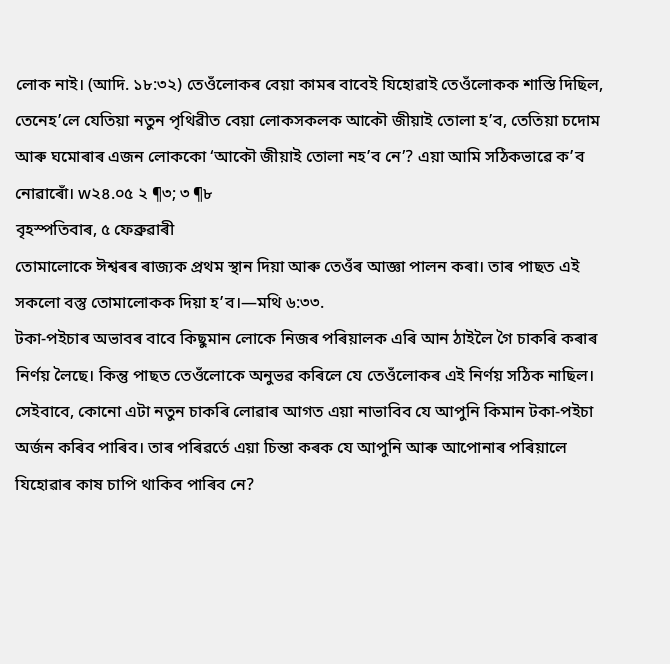লোক নাই। (আদি. ১৮:৩২) তেওঁলোকৰ বেয়া কামৰ বাবেই যিহোৱাই তেওঁলোকক শাস্তি দিছিল, তেনেহʼলে যেতিয়া নতুন পৃথিৱীত বেয়া লোকসকলক আকৌ জীয়াই তোলা হʼব, তেতিয়া চদোম আৰু ঘমোৰাৰ এজন লোককো ‘আকৌ জীয়াই তোলা নহʼব নে’? এয়া আমি সঠিকভাৱে কʼব নোৱাৰোঁ। w২৪.০৫ ২ ¶৩; ৩ ¶৮
বৃহস্পতিবাৰ, ৫ ফেব্ৰুৱাৰী
তোমালোকে ঈশ্বৰৰ ৰাজ্যক প্ৰথম স্থান দিয়া আৰু তেওঁৰ আজ্ঞা পালন কৰা। তাৰ পাছত এই সকলো বস্তু তোমালোকক দিয়া হʼব।—মথি ৬:৩৩.
টকা-পইচাৰ অভাবৰ বাবে কিছুমান লোকে নিজৰ পৰিয়ালক এৰি আন ঠাইলৈ গৈ চাকৰি কৰাৰ নিৰ্ণয় লৈছে। কিন্তু পাছত তেওঁলোকে অনুভৱ কৰিলে যে তেওঁলোকৰ এই নিৰ্ণয় সঠিক নাছিল। সেইবাবে, কোনো এটা নতুন চাকৰি লোৱাৰ আগত এয়া নাভাবিব যে আপুনি কিমান টকা-পইচা অৰ্জন কৰিব পাৰিব। তাৰ পৰিৱৰ্তে এয়া চিন্তা কৰক যে আপুনি আৰু আপোনাৰ পৰিয়ালে যিহোৱাৰ কাষ চাপি থাকিব পাৰিব নে?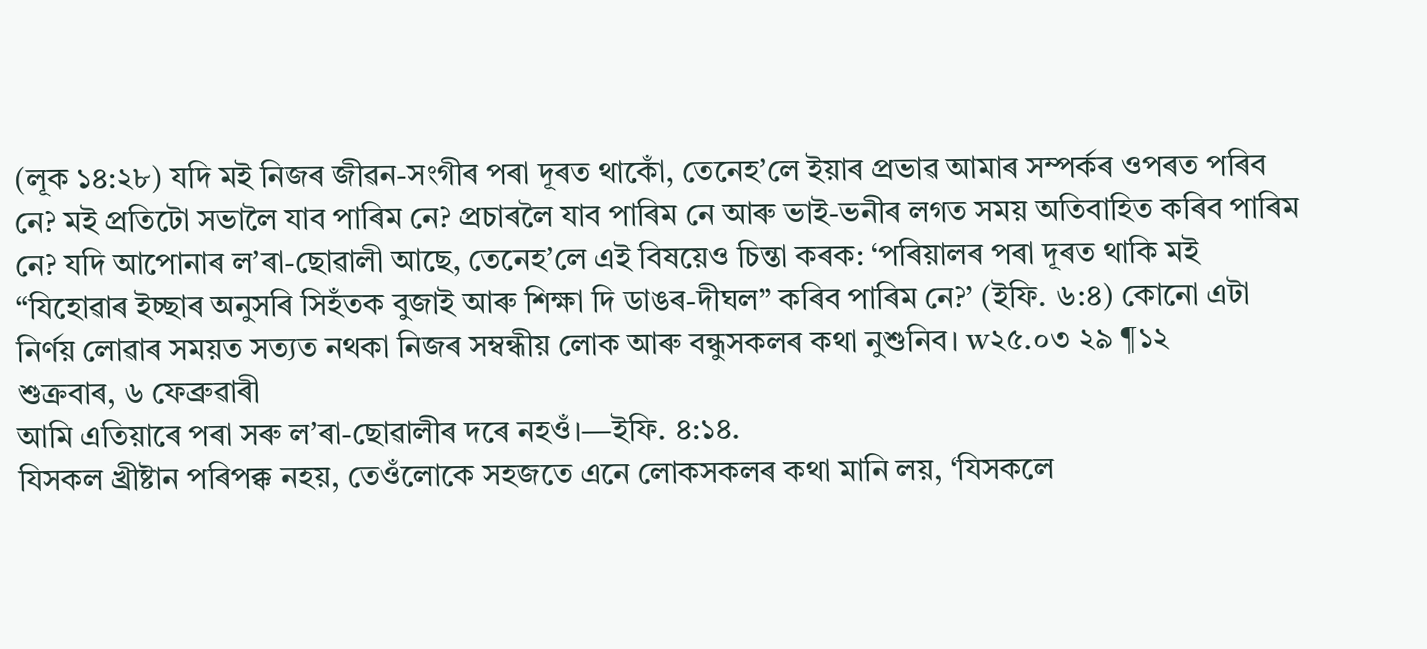(লূক ১৪:২৮) যদি মই নিজৰ জীৱন-সংগীৰ পৰা দূৰত থাকোঁ, তেনেহʼলে ইয়াৰ প্ৰভাৱ আমাৰ সম্পৰ্কৰ ওপৰত পৰিব নে? মই প্ৰতিটো সভালৈ যাব পাৰিম নে? প্ৰচাৰলৈ যাব পাৰিম নে আৰু ভাই-ভনীৰ লগত সময় অতিবাহিত কৰিব পাৰিম নে? যদি আপোনাৰ লʼৰা-ছোৱালী আছে, তেনেহʼলে এই বিষয়েও চিন্তা কৰক: ‘পৰিয়ালৰ পৰা দূৰত থাকি মই “যিহোৱাৰ ইচ্ছাৰ অনুসৰি সিহঁতক বুজাই আৰু শিক্ষা দি ডাঙৰ-দীঘল” কৰিব পাৰিম নে?’ (ইফি. ৬:৪) কোনো এটা নিৰ্ণয় লোৱাৰ সময়ত সত্যত নথকা নিজৰ সম্বন্ধীয় লোক আৰু বন্ধুসকলৰ কথা নুশুনিব। w২৫.০৩ ২৯ ¶১২
শুক্ৰবাৰ, ৬ ফেব্ৰুৱাৰী
আমি এতিয়াৰে পৰা সৰু লʼৰা-ছোৱালীৰ দৰে নহওঁ।—ইফি. ৪:১৪.
যিসকল খ্ৰীষ্টান পৰিপক্ক নহয়, তেওঁলোকে সহজতে এনে লোকসকলৰ কথা মানি লয়, ‘যিসকলে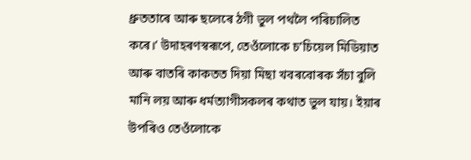ধ্ৰুততাৰে আৰু ছলেৰে ঠগী ভুল পথলৈ পৰিচালিত কৰে।’ উদাহৰণস্বৰূপে, তেওঁলোকে চʼচিয়েল মিডিয়াত আৰু বাতৰি কাকতত দিয়া মিছা খবৰবোৰক সঁচা বুলি মানি লয় আৰু ধৰ্মত্যাগীসকলৰ কথাত ভুল যায়। ইয়াৰ উপৰিও তেওঁলোকে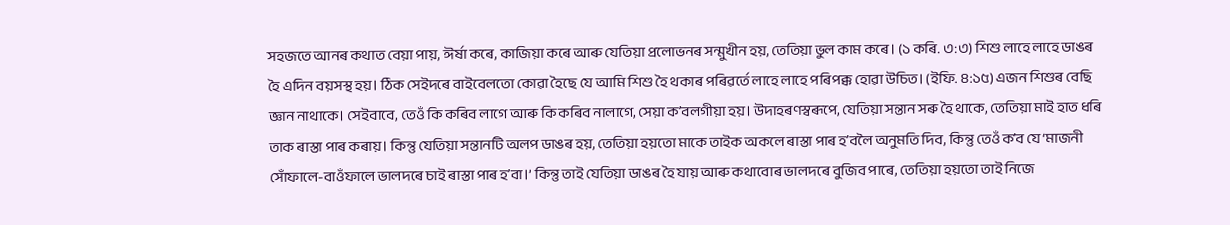সহজতে আনৰ কথাত বেয়া পায়, ঈৰ্ষা কৰে, কাজিয়া কৰে আৰু যেতিয়া প্ৰলোভনৰ সন্মুখীন হয়, তেতিয়া ভুল কাম কৰে। (১ কৰি. ৩:৩) শিশু লাহে লাহে ডাঙৰ হৈ এদিন বয়সস্থ হয়। ঠিক সেইদৰে বাইবেলতো কোৱা হৈছে যে আমি শিশু হৈ থকাৰ পৰিৱৰ্তে লাহে লাহে পৰিপক্ক হোৱা উচিত। (ইফি. ৪:১৫) এজন শিশুৰ বেছি জ্ঞান নাথাকে। সেইবাবে, তেওঁ কি কৰিব লাগে আৰু কি কৰিব নালাগে, সেয়া কʼবলগীয়া হয়। উদাহৰণস্বৰূপে, যেতিয়া সন্তান সৰু হৈ থাকে, তেতিয়া মাই হাত ধৰি তাক ৰাস্তা পাৰ কৰায়। কিন্তু যেতিয়া সন্তানটি অলপ ডাঙৰ হয়, তেতিয়া হয়তো মাকে তাইক অকলে ৰাস্তা পাৰ হʼবলৈ অনুমতি দিব, কিন্তু তেওঁ কʼব যে ‘মাজনী সোঁফালে-বাওঁফালে ভালদৰে চাই ৰাস্তা পাৰ হʼবা।’ কিন্তু তাই যেতিয়া ডাঙৰ হৈ যায় আৰু কথাবোৰ ভালদৰে বুজিব পাৰে, তেতিয়া হয়তো তাই নিজে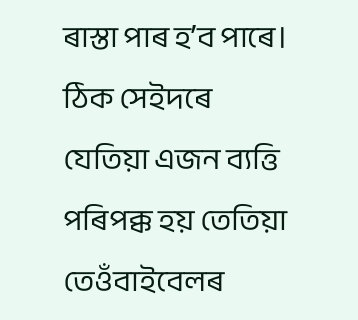ৰাস্তা পাৰ হʼব পাৰে। ঠিক সেইদৰে যেতিয়া এজন ব্যত্তি পৰিপক্ক হয় তেতিয়া তেওঁবাইবেলৰ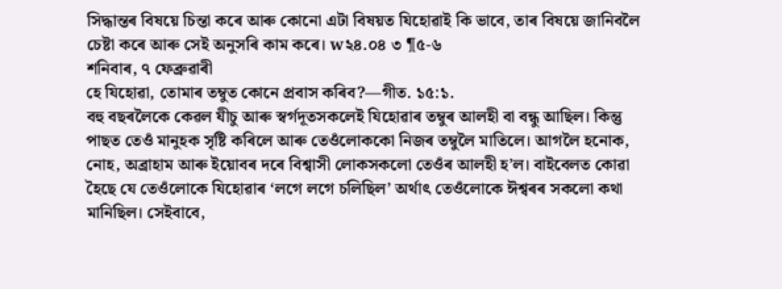সিদ্ধান্তৰ বিষয়ে চিন্তা কৰে আৰু কোনো এটা বিষয়ত যিহোৱাই কি ভাবে, তাৰ বিষয়ে জানিবলৈ চেষ্টা কৰে আৰু সেই অনুসৰি কাম কৰে। w২৪.০৪ ৩ ¶৫-৬
শনিবাৰ, ৭ ফেব্ৰুৱাৰী
হে যিহোৱা, তোমাৰ তম্বুত কোনে প্ৰবাস কৰিব?—গীত. ১৫:১.
বহু বছৰলৈকে কেৱল যীচু আৰু স্বৰ্গদূতসকলেই যিহোৱাৰ তম্বুৰ আলহী বা বন্ধু আছিল। কিন্তু পাছত তেওঁ মানুহক সৃষ্টি কৰিলে আৰু তেওঁলোককো নিজৰ তম্বুলৈ মাতিলে। আগলৈ হনোক, নোহ, অব্ৰাহাম আৰু ইয়োবৰ দৰে বিশ্বাসী লোকসকলো তেওঁৰ আলহী হʼল। বাইবেলত কোৱা হৈছে যে তেওঁলোকে যিহোৱাৰ ‘লগে লগে চলিছিল’ অৰ্থাৎ তেওঁলোকে ঈশ্বৰৰ সকলো কথা মানিছিল। সেইবাবে,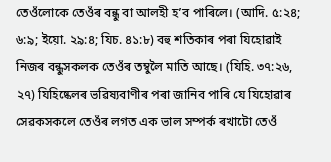তেওঁলোকে তেওঁৰ বন্ধু বা আলহী হʼব পাৰিলে। (আদি. ৫:২৪; ৬:৯; ইয়ো. ২৯:৪; যিচ. ৪১:৮) বহু শতিকাৰ পৰা যিহোৱাই নিজৰ বন্ধুসকলক তেওঁৰ তম্বুলৈ মাতি আছে। (যিহি. ৩৭:২৬, ২৭) যিহিষ্কেলৰ ভৱিষ্যবাণীৰ পৰা জানিব পাৰি যে যিহোৱাৰ সেৱকসকলে তেওঁৰ লগত এক ভাল সম্পৰ্ক ৰখাটো তেওঁ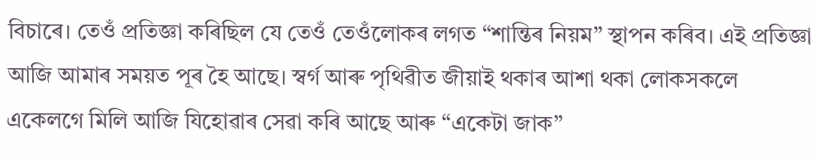বিচাৰে। তেওঁ প্ৰতিজ্ঞা কৰিছিল যে তেওঁ তেওঁলোকৰ লগত “শান্তিৰ নিয়ম” স্থাপন কৰিব। এই প্ৰতিজ্ঞা আজি আমাৰ সময়ত পূৰ হৈ আছে। স্বৰ্গ আৰু পৃথিৱীত জীয়াই থকাৰ আশা থকা লোকসকলে একেলগে মিলি আজি যিহোৱাৰ সেৱা কৰি আছে আৰু “একেটা জাক”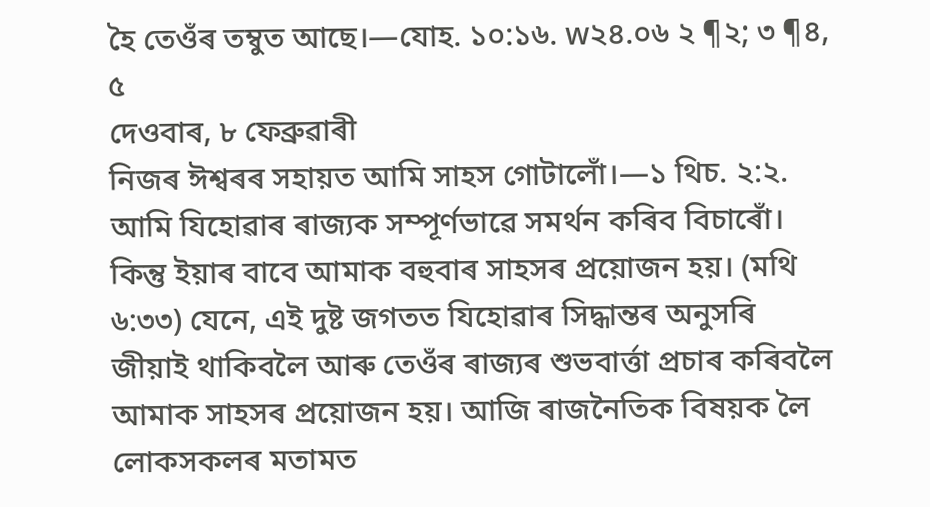হৈ তেওঁৰ তম্বুত আছে।—যোহ. ১০:১৬. w২৪.০৬ ২ ¶২; ৩ ¶৪, ৫
দেওবাৰ, ৮ ফেব্ৰুৱাৰী
নিজৰ ঈশ্বৰৰ সহায়ত আমি সাহস গোটালোঁ।—১ থিচ. ২:২.
আমি যিহোৱাৰ ৰাজ্যক সম্পূৰ্ণভাৱে সমৰ্থন কৰিব বিচাৰোঁ। কিন্তু ইয়াৰ বাবে আমাক বহুবাৰ সাহসৰ প্ৰয়োজন হয়। (মথি ৬:৩৩) যেনে, এই দুষ্ট জগতত যিহোৱাৰ সিদ্ধান্তৰ অনুসৰি জীয়াই থাকিবলৈ আৰু তেওঁৰ ৰাজ্যৰ শুভবাৰ্ত্তা প্ৰচাৰ কৰিবলৈ আমাক সাহসৰ প্ৰয়োজন হয়। আজি ৰাজনৈতিক বিষয়ক লৈ লোকসকলৰ মতামত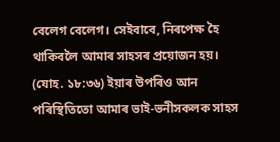বেলেগ বেলেগ। সেইবাবে, নিৰপেক্ষ হৈ থাকিবলৈ আমাৰ সাহসৰ প্ৰয়োজন হয়। (যোহ. ১৮:৩৬) ইয়াৰ উপৰিও আন পৰিস্থিতিতো আমাৰ ভাই-ভনীসকলক সাহস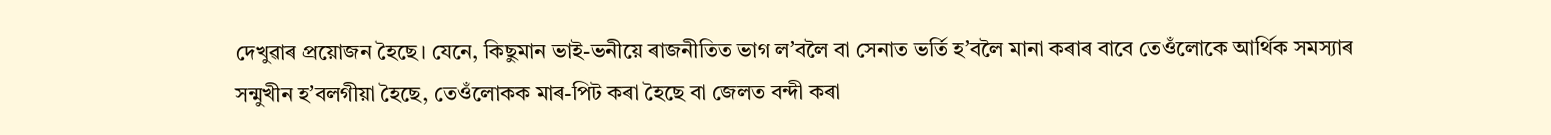দেখুৱাৰ প্ৰয়োজন হৈছে। যেনে, কিছুমান ভাই-ভনীয়ে ৰাজনীতিত ভাগ লʼবলৈ বা সেনাত ভৰ্তি হʼবলৈ মানা কৰাৰ বাবে তেওঁলোকে আৰ্থিক সমস্যাৰ সন্মুখীন হʼবলগীয়া হৈছে, তেওঁলোকক মাৰ-পিট কৰা হৈছে বা জেলত বন্দী কৰা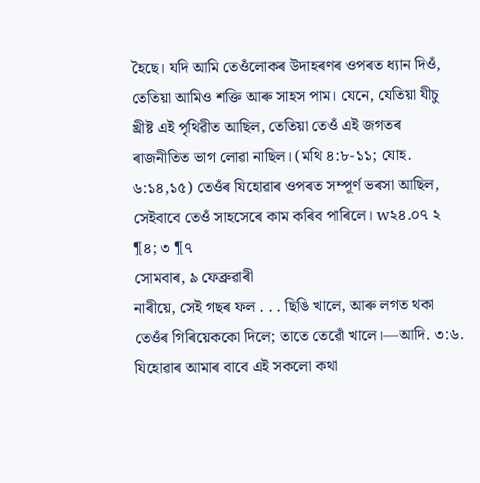হৈছে। যদি আমি তেওঁলোকৰ উদাহৰণৰ ওপৰত ধ্যান দিওঁ, তেতিয়া আমিও শক্তি আৰু সাহস পাম। যেনে, যেতিয়া যীচু খ্ৰীষ্ট এই পৃথিৱীত আছিল, তেতিয়া তেওঁ এই জগতৰ ৰাজনীতিত ভাগ লোৱা নাছিল। (মথি ৪:৮-১১; যোহ. ৬:১৪,১৫) তেওঁৰ যিহোৱাৰ ওপৰত সম্পূৰ্ণ ভৰসা আছিল, সেইবাবে তেওঁ সাহসেৰে কাম কৰিব পাৰিলে। w২৪.০৭ ২ ¶৪; ৩ ¶৭
সোমবাৰ, ৯ ফেব্ৰুৱাৰী
নাৰীয়ে, সেই গছৰ ফল . . . ছিঙি খালে, আৰু লগত থকা তেওঁৰ গিৰিয়েককো দিলে; তাতে তেৱোঁ খালে।—আদি. ৩:৬.
যিহোৱাৰ আমাৰ বাবে এই সকলো কথা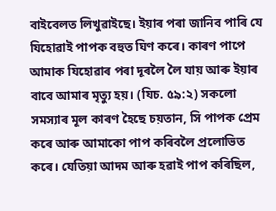বাইবেলত লিখুৱাইছে। ইয়াৰ পৰা জানিব পাৰি যে যিহোৱাই পাপক বহুত ঘিণ কৰে। কাৰণ পাপে আমাক যিহোৱাৰ পৰা দূৰলৈ লৈ যায় আৰু ইয়াৰ বাবে আমাৰ মৃত্যু হয়। (যিচ. ৫৯:২) সকলো সমস্যাৰ মূল কাৰণ হৈছে চয়তান, সি পাপক প্ৰেম কৰে আৰু আমাকো পাপ কৰিবলৈ প্ৰলোভিত কৰে। যেতিয়া আদম আৰু হৱাই পাপ কৰিছিল,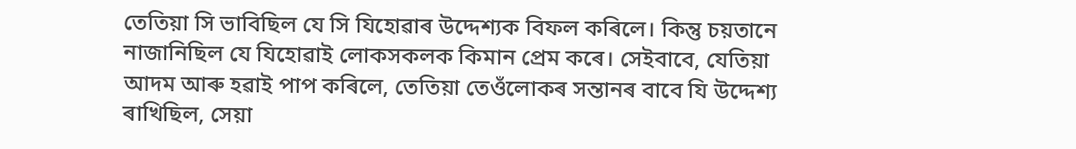তেতিয়া সি ভাবিছিল যে সি যিহোৱাৰ উদ্দেশ্যক বিফল কৰিলে। কিন্তু চয়তানে নাজানিছিল যে যিহোৱাই লোকসকলক কিমান প্ৰেম কৰে। সেইবাবে, যেতিয়া আদম আৰু হৱাই পাপ কৰিলে, তেতিয়া তেওঁলোকৰ সন্তানৰ বাবে যি উদ্দেশ্য ৰাখিছিল, সেয়া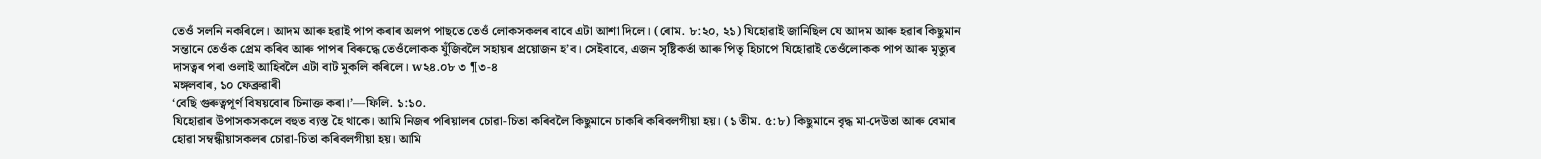তেওঁ সলনি নকৰিলে। আদম আৰু হৱাই পাপ কৰাৰ অলপ পাছতে তেওঁ লোকসকলৰ বাবে এটা আশা দিলে। (ৰোম. ৮:২০, ২১) যিহোৱাই জানিছিল যে আদম আৰু হৱাৰ কিছুমান সন্তানে তেওঁক প্ৰেম কৰিব আৰু পাপৰ বিৰুদ্ধে তেওঁলোকক যুঁজিবলৈ সহায়ৰ প্ৰয়োজন হʼব। সেইবাবে, এজন সৃষ্টিকৰ্তা আৰু পিতৃ হিচাপে যিহোৱাই তেওঁলোকক পাপ আৰু মৃত্যুৰ দাসত্বৰ পৰা ওলাই আহিবলৈ এটা বাট মুকলি কৰিলে। w২৪.০৮ ৩ ¶৩-৪
মঙ্গলবাৰ, ১০ ফেব্ৰুৱাৰী
‘বেছি গুৰুত্বপূৰ্ণ বিষয়বোৰ চিনাক্ত কৰা।’—ফিলি. ১:১০.
যিহোৱাৰ উপাসকসকলে বহুত ব্যস্ত হৈ থাকে। আমি নিজৰ পৰিয়ালৰ চোৱা-চিতা কৰিবলৈ কিছুমানে চাকৰি কৰিবলগীয়া হয়। (১ তীম. ৫:৮) কিছুমানে বৃদ্ধ মা-দেউতা আৰু বেমাৰ হোৱা সম্বন্ধীয়াসকলৰ চোৱা-চিতা কৰিবলগীয়া হয়। আমি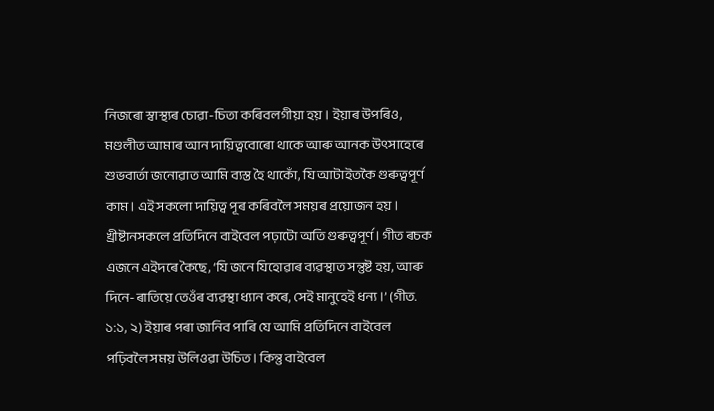নিজৰো স্বাস্থ্যৰ চোৱা-চিতা কৰিবলগীয়া হয়। ইয়াৰ উপৰিও, মণ্ডলীত আমাৰ আন দায়িত্ববোৰো থাকে আৰু আনক উৎসাহেৰে শুভবাৰ্তা জনোৱাত আমি ব্যস্ত হৈ থাকোঁ, যি আটাইতকৈ গুৰুত্বপূৰ্ণ কাম। এই সকলো দায়িত্ব পূৰ কৰিবলৈ সময়ৰ প্ৰয়োজন হয়। খ্ৰীষ্টানসকলে প্ৰতিদিনে বাইবেল পঢ়াটো অতি গুৰুত্বপূৰ্ণ। গীত ৰচক এজনে এইদৰে কৈছে, ‘যি জনে যিহোৱাৰ ব্যৱস্থাত সন্তুষ্ট হয়, আৰু দিনে-ৰাতিয়ে তেওঁৰ ব্যৱস্থা ধ্যান কৰে, সেই মানুহেই ধন্য।’ (গীত. ১:১, ২) ইয়াৰ পৰা জানিব পাৰি যে আমি প্ৰতিদিনে বাইবেল পঢ়িবলৈ সময় উলিওৱা উচিত। কিন্তু বাইবেল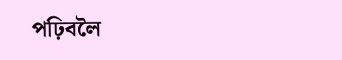পঢ়িবলৈ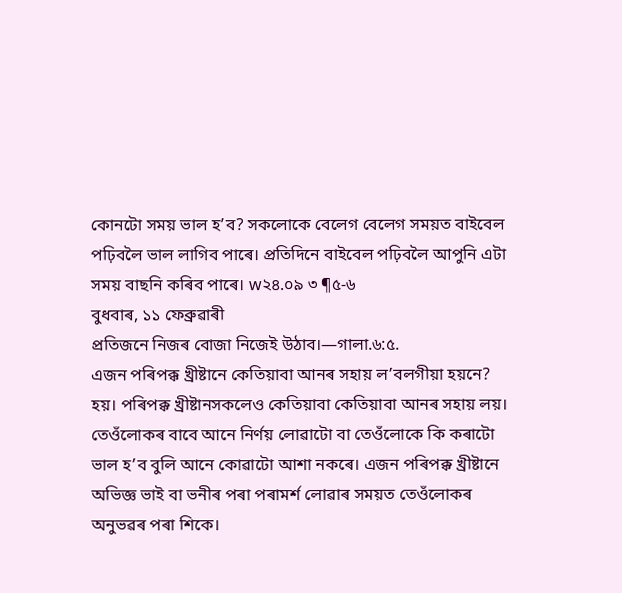কোনটো সময় ভাল হʼব? সকলোকে বেলেগ বেলেগ সময়ত বাইবেল পঢ়িবলৈ ভাল লাগিব পাৰে। প্ৰতিদিনে বাইবেল পঢ়িবলৈ আপুনি এটা সময় বাছনি কৰিব পাৰে। w২৪.০৯ ৩ ¶৫-৬
বুধবাৰ, ১১ ফেব্ৰুৱাৰী
প্ৰতিজনে নিজৰ বোজা নিজেই উঠাব।—গালা.৬:৫.
এজন পৰিপক্ক খ্ৰীষ্টানে কেতিয়াবা আনৰ সহায় লʼবলগীয়া হয়নে? হয়। পৰিপক্ক খ্ৰীষ্টানসকলেও কেতিয়াবা কেতিয়াবা আনৰ সহায় লয়। তেওঁলোকৰ বাবে আনে নিৰ্ণয় লোৱাটো বা তেওঁলোকে কি কৰাটো ভাল হʼব বুলি আনে কোৱাটো আশা নকৰে। এজন পৰিপক্ক খ্ৰীষ্টানে অভিজ্ঞ ভাই বা ভনীৰ পৰা পৰামৰ্শ লোৱাৰ সময়ত তেওঁলোকৰ অনুভৱৰ পৰা শিকে।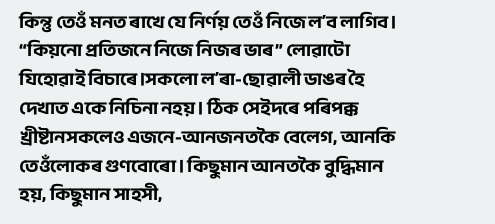কিন্তু তেওঁ মনত ৰাখে যে নিৰ্ণয় তেওঁ নিজে লʼব লাগিব। “কিয়নো প্ৰতিজনে নিজে নিজৰ ভাৰ” লোৱাটো যিহোৱাই বিচাৰে।সকলো লʼৰা-ছোৱালী ডাঙৰ হৈ দেখাত একে নিচিনা নহয়। ঠিক সেইদৰে পৰিপক্ক খ্ৰীষ্টানসকলেও এজনে-আনজনতকৈ বেলেগ, আনকি তেওঁলোকৰ গুণবোৰো। কিছুমান আনতকৈ বুদ্ধিমান হয়, কিছুমান সাহসী,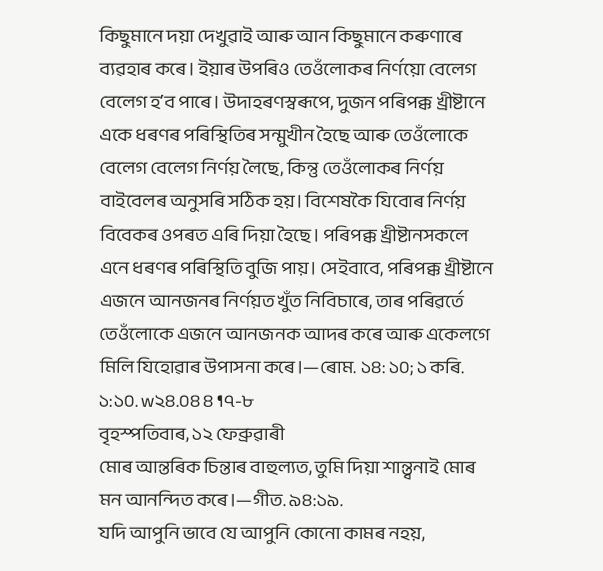কিছুমানে দয়া দেখুৱাই আৰু আন কিছুমানে কৰুণাৰে ব্যৱহাৰ কৰে। ইয়াৰ উপৰিও তেওঁলোকৰ নিৰ্ণয়ো বেলেগ বেলেগ হʼব পাৰে। উদাহৰণস্বৰূপে, দুজন পৰিপক্ক খ্ৰীষ্টানে একে ধৰণৰ পৰিস্থিতিৰ সন্মুখীন হৈছে আৰু তেওঁলোকে বেলেগ বেলেগ নিৰ্ণয় লৈছে, কিন্তু তেওঁলোকৰ নিৰ্ণয় বাইবেলৰ অনুসৰি সঠিক হয়। বিশেষকৈ যিবোৰ নিৰ্ণয় বিবেকৰ ওপৰত এৰি দিয়া হৈছে। পৰিপক্ক খ্ৰীষ্টানসকলে এনে ধৰণৰ পৰিস্থিতি বুজি পায়। সেইবাবে, পৰিপক্ক খ্ৰীষ্টানে এজনে আনজনৰ নিৰ্ণয়ত খুঁত নিবিচাৰে, তাৰ পৰিৱৰ্তে তেওঁলোকে এজনে আনজনক আদৰ কৰে আৰু একেলগে মিলি যিহোৱাৰ উপাসনা কৰে।—ৰোম. ১৪: ১০; ১ কৰি. ১:১০. w২৪.০৪ ৪ ¶৭-৮
বৃহস্পতিবাৰ, ১২ ফেব্ৰুৱাৰী
মোৰ আন্তৰিক চিন্তাৰ বাহুল্যত, তুমি দিয়া শান্ত্বনাই মোৰ মন আনন্দিত কৰে।—গীত. ৯৪:১৯.
যদি আপুনি ভাবে যে আপুনি কোনো কামৰ নহয়,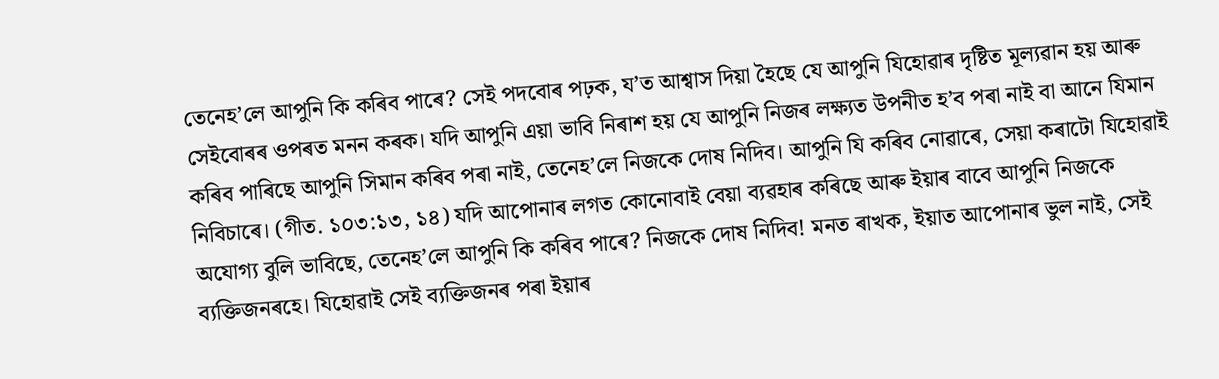তেনেহʼলে আপুনি কি কৰিব পাৰে? সেই পদবোৰ পঢ়ক, যʼত আশ্বাস দিয়া হৈছে যে আপুনি যিহোৱাৰ দৃষ্টিত মূল্যৱান হয় আৰু সেইবোৰৰ ওপৰত মনন কৰক। যদি আপুনি এয়া ভাবি নিৰাশ হয় যে আপুনি নিজৰ লক্ষ্যত উপনীত হʼব পৰা নাই বা আনে যিমান কৰিব পাৰিছে আপুনি সিমান কৰিব পৰা নাই, তেনেহʼলে নিজকে দোষ নিদিব। আপুনি যি কৰিব নোৱাৰে, সেয়া কৰাটো যিহোৱাই নিবিচাৰে। (গীত. ১০৩:১৩, ১৪) যদি আপোনাৰ লগত কোনোবাই বেয়া ব্যৱহাৰ কৰিছে আৰু ইয়াৰ বাবে আপুনি নিজকে অযোগ্য বুলি ভাবিছে, তেনেহʼলে আপুনি কি কৰিব পাৰে? নিজকে দোষ নিদিব! মনত ৰাখক, ইয়াত আপোনাৰ ভুল নাই, সেই ব্যক্তিজনৰহে। যিহোৱাই সেই ব্যক্তিজনৰ পৰা ইয়াৰ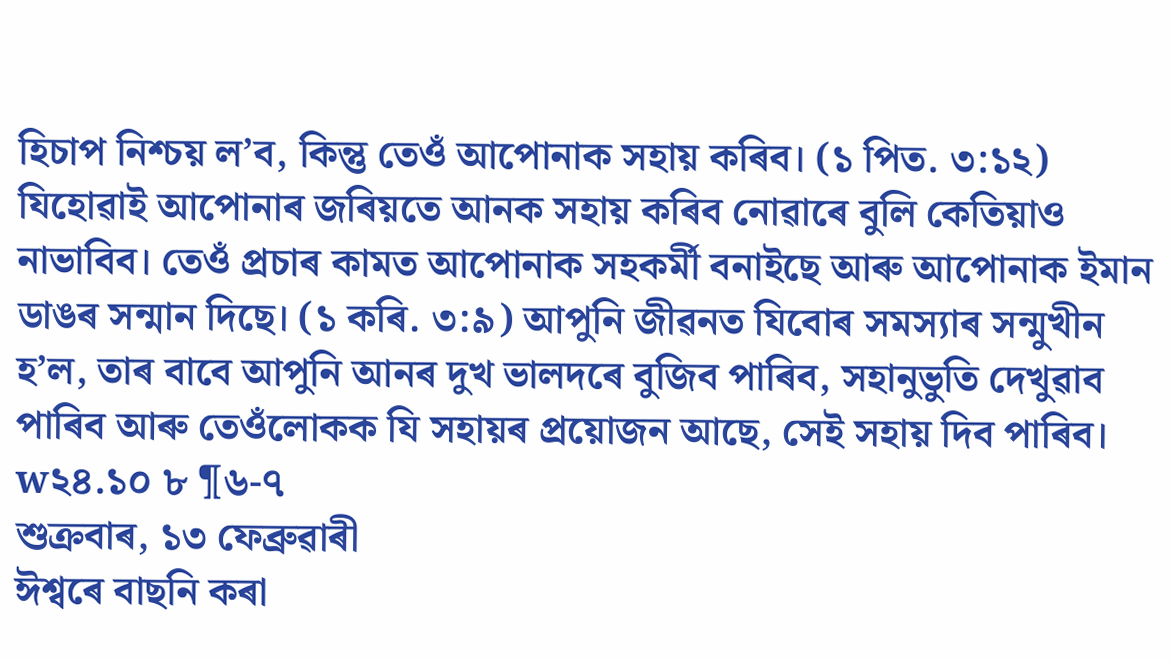হিচাপ নিশ্চয় লʼব, কিন্তু তেওঁ আপোনাক সহায় কৰিব। (১ পিত. ৩:১২) যিহোৱাই আপোনাৰ জৰিয়তে আনক সহায় কৰিব নোৱাৰে বুলি কেতিয়াও নাভাবিব। তেওঁ প্ৰচাৰ কামত আপোনাক সহকৰ্মী বনাইছে আৰু আপোনাক ইমান ডাঙৰ সন্মান দিছে। (১ কৰি. ৩:৯) আপুনি জীৱনত যিবোৰ সমস্যাৰ সন্মুখীন হʼল, তাৰ বাবে আপুনি আনৰ দুখ ভালদৰে বুজিব পাৰিব, সহানুভুতি দেখুৱাব পাৰিব আৰু তেওঁলোকক যি সহায়ৰ প্ৰয়োজন আছে, সেই সহায় দিব পাৰিব। w২৪.১০ ৮ ¶৬-৭
শুক্ৰবাৰ, ১৩ ফেব্ৰুৱাৰী
ঈশ্বৰে বাছনি কৰা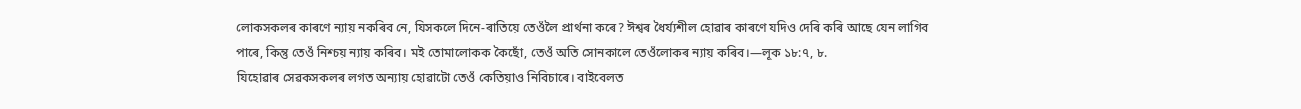লোকসকলৰ কাৰণে ন্যায় নকৰিব নে, যিসকলে দিনে-ৰাতিয়ে তেওঁলৈ প্ৰাৰ্থনা কৰে? ঈশ্বৰ ধৈৰ্য্যশীল হোৱাৰ কাৰণে যদিও দেৰি কৰি আছে যেন লাগিব পাৰে, কিন্তু তেওঁ নিশ্চয় ন্যায় কৰিব। মই তোমালোকক কৈছোঁ, তেওঁ অতি সোনকালে তেওঁলোকৰ ন্যায় কৰিব।—লূক ১৮:৭, ৮.
যিহোৱাৰ সেৱকসকলৰ লগত অন্যায় হোৱাটো তেওঁ কেতিয়াও নিবিচাৰে। বাইবেলত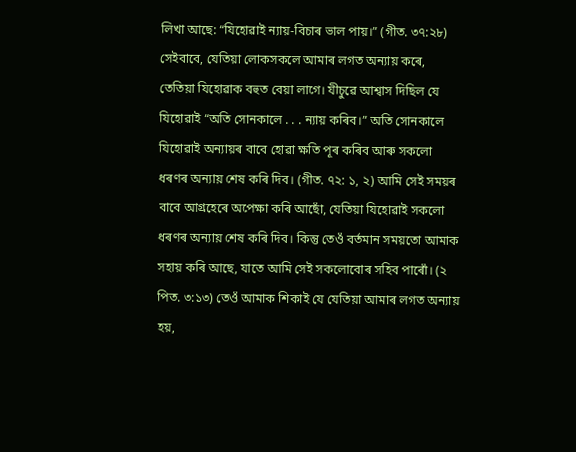লিখা আছে: “যিহোৱাই ন্যায়-বিচাৰ ভাল পায়।” (গীত. ৩৭:২৮) সেইবাবে, যেতিয়া লোকসকলে আমাৰ লগত অন্যায় কৰে, তেতিয়া যিহোৱাক বহুত বেয়া লাগে। যীচুৱে আশ্বাস দিছিল যে যিহোৱাই “অতি সোনকালে . . . ন্যায় কৰিব।” অতি সোনকালে যিহোৱাই অন্যায়ৰ বাবে হোৱা ক্ষতি পূৰ কৰিব আৰু সকলো ধৰণৰ অন্যায় শেষ কৰি দিব। (গীত. ৭২: ১, ২) আমি সেই সময়ৰ বাবে আগ্ৰহেৰে অপেক্ষা কৰি আছোঁ, যেতিয়া যিহোৱাই সকলো ধৰণৰ অন্যায় শেষ কৰি দিব। কিন্তু তেওঁ বৰ্তমান সময়তো আমাক সহায় কৰি আছে, যাতে আমি সেই সকলোবোৰ সহিব পাৰোঁ। (২ পিত. ৩:১৩) তেওঁ আমাক শিকাই যে যেতিয়া আমাৰ লগত অন্যায় হয়,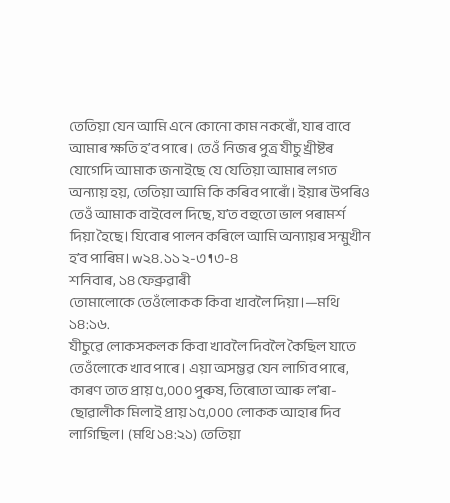তেতিয়া যেন আমি এনে কোনো কাম নকৰোঁ, যাৰ বাবে আমাৰ ক্ষতি হʼব পাৰে। তেওঁ নিজৰ পুত্ৰ যীচু খ্ৰীষ্টৰ যোগেদি আমাক জনাইছে যে যেতিয়া আমাৰ লগত অন্যায় হয়, তেতিয়া আমি কি কৰিব পাৰোঁ। ইয়াৰ উপৰিও তেওঁ আমাক বাইবেল দিছে, যʼত বহুতো ভাল পৰামৰ্শ দিয়া হৈছে। যিবোৰ পালন কৰিলে আমি অন্যায়ৰ সন্মুখীন হʼব পাৰিম। w২৪.১১ ২-৩ ¶৩-৪
শনিবাৰ, ১৪ ফেব্ৰুৱাৰী
তোমালোকে তেওঁলোকক কিবা খাবলৈ দিয়া।—মথি ১৪:১৬.
যীচুৱে লোকসকলক কিবা খাবলৈ দিবলৈ কৈছিল যাতে তেওঁলোকে খাব পাৰে। এয়া অসম্ভৱ যেন লাগিব পাৰে, কাৰণ তাত প্ৰায় ৫,০০০ পুৰুষ, তিৰোতা আৰু লʼৰা-ছোৱালীক মিলাই প্ৰায় ১৫,০০০ লোকক আহাৰ দিব লাগিছিল। (মথি ১৪:২১) তেতিয়া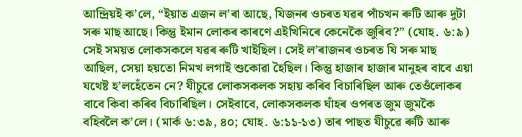আন্দ্ৰিয়ই কʼলে, “ইয়াত এজন লʼৰা আছে, যিজনৰ ওচৰত যৱৰ পাঁচখন ৰুটি আৰু দুটা সৰু মাছ আছে। কিন্তু ইমান লোকৰ কাৰণে এইখিনিৰে কেনেকৈ জুৰিব?” (যোহ. ৬:৯) সেই সময়ত লোকসকলে যৱৰ ৰুটি খাইছিল। সেই লʼৰাজনৰ ওচৰত যি সৰু মাছ আছিল, সেয়া হয়তো নিমখ লগাই শুকোৱা হৈছিল। কিন্তু হাজাৰ হাজাৰ মানুহৰ বাবে এয়া যথেষ্ট হʼলহেঁতেন নে? যীচুৱে লোকসকলক সহায় কৰিব বিচাৰিছিল আৰু তেওঁলোকৰ বাবে কিবা কৰিব বিচাৰিছিল। সেইবাবে, লোকসকলক ঘাঁহৰ ওপৰত জুম জুমকৈ বহিবলৈ কʼলে। (মাৰ্ক ৬:৩৯, ৪০; যোহ. ৬:১১-১৩) তাৰ পাছত যীচুৱে ৰুটি আৰু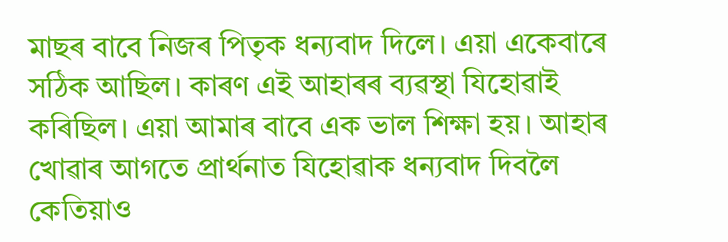মাছৰ বাবে নিজৰ পিতৃক ধন্যবাদ দিলে। এয়া একেবাৰে সঠিক আছিল। কাৰণ এই আহাৰৰ ব্যৱস্থা যিহোৱাই কৰিছিল। এয়া আমাৰ বাবে এক ভাল শিক্ষা হয়। আহাৰ খোৱাৰ আগতে প্ৰাৰ্থনাত যিহোৱাক ধন্যবাদ দিবলৈ কেতিয়াও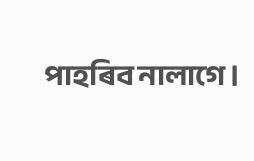পাহৰিব নালাগে।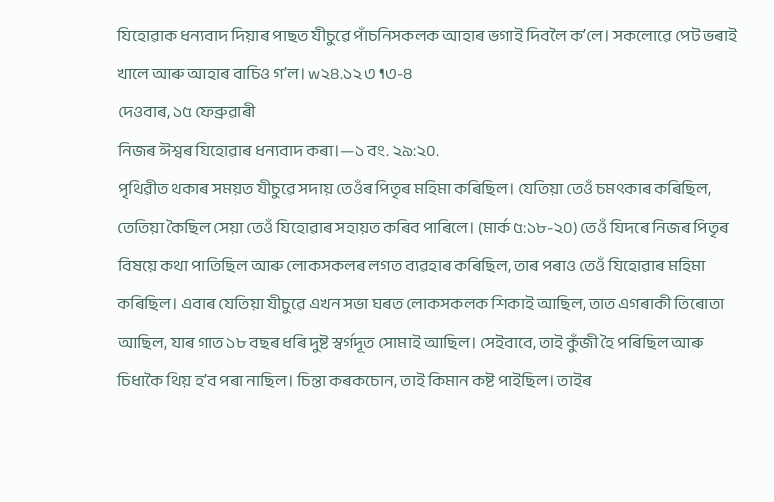যিহোৱাক ধন্যবাদ দিয়াৰ পাছত যীচুৱে পাঁচনিসকলক আহাৰ ভগাই দিবলৈ কʼলে। সকলোৱে পেট ভৰাই খালে আৰু আহাৰ বাচিও গʼল। w২৪.১২ ৩ ¶৩-৪
দেওবাৰ, ১৫ ফেব্ৰুৱাৰী
নিজৰ ঈশ্বৰ যিহোৱাৰ ধন্যবাদ কৰা।—১ বং. ২৯:২০.
পৃথিৱীত থকাৰ সময়ত যীচুৱে সদায় তেওঁৰ পিতৃৰ মহিমা কৰিছিল। যেতিয়া তেওঁ চমৎকাৰ কৰিছিল, তেতিয়া কৈছিল সেয়া তেওঁ যিহোৱাৰ সহায়ত কৰিব পাৰিলে। (মাৰ্ক ৫:১৮-২০) তেওঁ যিদৰে নিজৰ পিতৃৰ বিষয়ে কথা পাতিছিল আৰু লোকসকলৰ লগত ব্যৱহাৰ কৰিছিল, তাৰ পৰাও তেওঁ যিহোৱাৰ মহিমা কৰিছিল। এবাৰ যেতিয়া যীচুৱে এখন সভা ঘৰত লোকসকলক শিকাই আছিল, তাত এগৰাকী তিৰোতা আছিল, যাৰ গাত ১৮ বছৰ ধৰি দুষ্ট স্বৰ্গদূত সোমাই আছিল। সেইবাবে, তাই কুঁজী হৈ পৰিছিল আৰু চিধাকৈ থিয় হʼব পৰা নাছিল। চিন্তা কৰকচোন, তাই কিমান কষ্ট পাইছিল। তাইৰ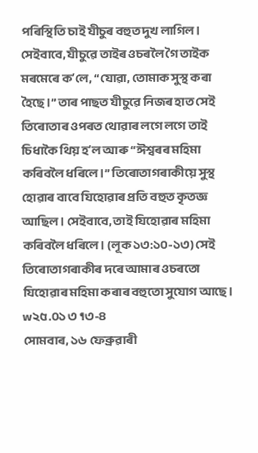পৰিস্থিতি চাই যীচুৰ বহুত দুখ লাগিল। সেইবাবে, যীচুৱে তাইৰ ওচৰলৈ গৈ তাইক মৰমেৰে কʼলে, “যোৱা, তোমাক সুস্থ কৰা হৈছে।” তাৰ পাছত যীচুৱে নিজৰ হাত সেই তিৰোতাৰ ওপৰত থোৱাৰ লগে লগে তাই চিধাকৈ থিয় হʼল আৰু “ঈশ্বৰৰ মহিমা কৰিবলৈ ধৰিলে।” তিৰোতাগৰাকীয়ে সুস্থ হোৱাৰ বাবে যিহোৱাৰ প্ৰতি বহুত কৃতজ্ঞ আছিল। সেইবাবে, তাই যিহোৱাৰ মহিমা কৰিবলৈ ধৰিলে। (লূক ১৩:১০-১৩) সেই তিৰোতাগৰাকীৰ দৰে আমাৰ ওচৰতো যিহোৱাৰ মহিমা কৰাৰ বহুতো সুযোগ আছে। w২৫.০১ ৩ ¶৩-৪
সোমবাৰ, ১৬ ফেব্ৰুৱাৰী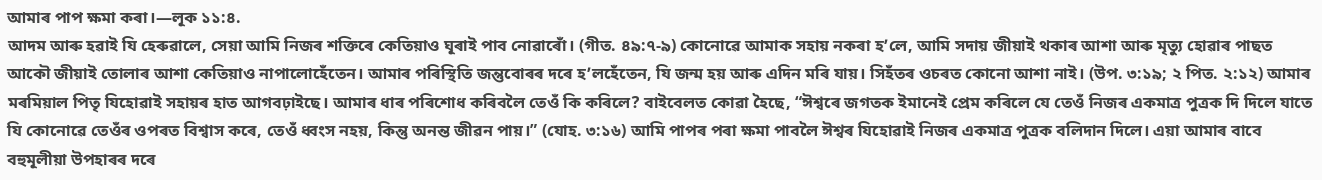আমাৰ পাপ ক্ষমা কৰা।—লূক ১১:৪.
আদম আৰু হৱাই যি হেৰুৱালে, সেয়া আমি নিজৰ শক্তিৰে কেতিয়াও ঘূৰাই পাব নোৱাৰোঁ। (গীত. ৪৯:৭-৯) কোনোৱে আমাক সহায় নকৰা হʼলে, আমি সদায় জীয়াই থকাৰ আশা আৰু মৃত্যু হোৱাৰ পাছত আকৌ জীয়াই তোলাৰ আশা কেতিয়াও নাপালোহেঁতেন। আমাৰ পৰিস্থিতি জন্তুবোৰৰ দৰে হʼলহেঁতেন, যি জন্ম হয় আৰু এদিন মৰি যায়। সিহঁতৰ ওচৰত কোনো আশা নাই। (উপ. ৩:১৯; ২ পিত. ২:১২) আমাৰ মৰমিয়াল পিতৃ যিহোৱাই সহায়ৰ হাত আগবঢ়াইছে। আমাৰ ধাৰ পৰিশোধ কৰিবলৈ তেওঁ কি কৰিলে? বাইবেলত কোৱা হৈছে, “ঈশ্বৰে জগতক ইমানেই প্ৰেম কৰিলে যে তেওঁ নিজৰ একমাত্ৰ পুত্ৰক দি দিলে যাতে যি কোনোৱে তেওঁৰ ওপৰত বিশ্বাস কৰে, তেওঁ ধ্বংস নহয়, কিন্তু অনন্ত জীৱন পায়।” (যোহ. ৩:১৬) আমি পাপৰ পৰা ক্ষমা পাবলৈ ঈশ্বৰ যিহোৱাই নিজৰ একমাত্ৰ পুত্ৰক বলিদান দিলে। এয়া আমাৰ বাবে বহুমূলীয়া উপহাৰৰ দৰে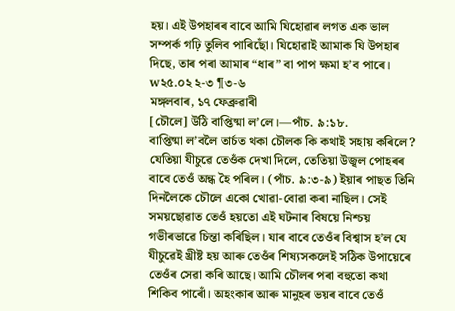হয়। এই উপহাৰৰ বাবে আমি যিহোৱাৰ লগত এক ভাল সম্পৰ্ক গঢ়ি তুলিব পাৰিছোঁ। যিহোৱাই আমাক যি উপহাৰ দিছে, তাৰ পৰা আমাৰ “ধাৰ” বা পাপ ক্ষমা হʼব পাৰে। w২৫.০২ ২-৩ ¶৩-৬
মঙ্গলবাৰ, ১৭ ফেব্ৰুৱাৰী
[চৌলে] উঠি বাপ্তিষ্মা লʼলে।—পাঁচ. ৯:১৮.
বাপ্তিষ্মা লʼবলৈ তাৰ্চত থকা চৌলক কি কথাই সহায় কৰিলে? যেতিয়া যীচুৱে তেওঁক দেখা দিলে, তেতিয়া উজ্বল পোহৰৰ বাবে তেওঁ অন্ধ হৈ পৰিল। (পাঁচ. ৯:৩-৯) ইয়াৰ পাছত তিনি দিনলৈকে চৌলে একো খোৱা-বোৱা কৰা নাছিল। সেই সময়ছোৱাত তেওঁ হয়তো এই ঘটনাৰ বিষয়ে নিশ্চয় গভীৰভাৱে চিন্তা কৰিছিল। যাৰ বাবে তেওঁৰ বিশ্বাস হʼল যে যীচুৱেই খ্ৰীষ্ট হয় আৰু তেওঁৰ শিষ্যসকলেই সঠিক উপায়েৰে তেওঁৰ সেৱা কৰি আছে। আমি চৌলৰ পৰা বহুতো কথা শিকিব পাৰোঁ। অহংকাৰ আৰু মানুহৰ ভয়ৰ বাবে তেওঁ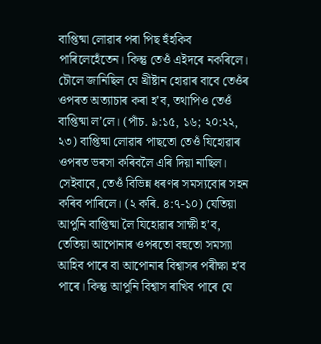বাপ্তিষ্মা লোৱাৰ পৰা পিছ হুঁহকিব পাৰিলেহেঁতেন। কিন্তু তেওঁ এইদৰে নকৰিলে। চৌলে জানিছিল যে খ্ৰীষ্টান হোৱাৰ বাবে তেওঁৰ ওপৰত অত্যাচাৰ কৰা হʼব, তথাপিও তেওঁ বাপ্তিষ্মা লʼলে। (পাঁচ. ৯:১৫, ১৬; ২০:২২, ২৩) বাপ্তিষ্মা লোৱাৰ পাছতো তেওঁ যিহোৱাৰ ওপৰত ভৰসা কৰিবলৈ এৰি দিয়া নাছিল। সেইবাবে, তেওঁ বিভিন্ন ধৰণৰ সমস্যবোৰ সহন কৰিব পাৰিলে। (২ কৰি. ৪:৭-১০) যেতিয়া আপুনি বাপ্তিষ্মা লৈ যিহোৱাৰ সাক্ষী হʼব, তেতিয়া আপোনাৰ ওপৰতো বহুতো সমস্যা আহিব পাৰে বা আপোনাৰ বিশ্বাসৰ পৰীক্ষা হʼব পাৰে। কিন্তু আপুনি বিশ্বাস ৰাখিব পাৰে যে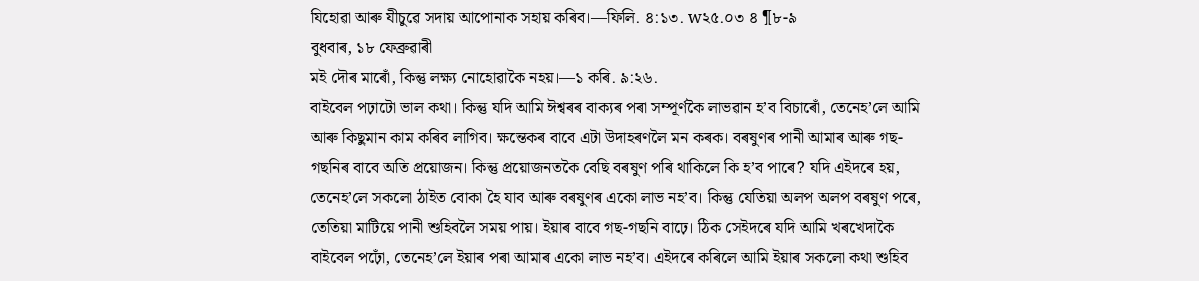যিহোৱা আৰু যীচুৱে সদায় আপোনাক সহায় কৰিব।—ফিলি. ৪:১৩. w২৫.০৩ ৪ ¶৮-৯
বুধবাৰ, ১৮ ফেব্ৰুৱাৰী
মই দৌৰ মাৰোঁ, কিন্তু লক্ষ্য নোহোৱাকৈ নহয়।—১ কৰি. ৯:২৬.
বাইবেল পঢ়াটো ভাল কথা। কিন্তু যদি আমি ঈশ্বৰৰ বাক্যৰ পৰা সম্পূৰ্ণকৈ লাভৱান হʼব বিচাৰোঁ, তেনেহʼলে আমি আৰু কিছুমান কাম কৰিব লাগিব। ক্ষন্তেকৰ বাবে এটা উদাহৰণলৈ মন কৰক। বৰষুণৰ পানী আমাৰ আৰু গছ-গছনিৰ বাবে অতি প্ৰয়োজন। কিন্তু প্ৰয়োজনতকৈ বেছি বৰষুণ পৰি থাকিলে কি হʼব পাৰে? যদি এইদৰে হয়, তেনেহʼলে সকলো ঠাইত বোকা হৈ যাব আৰু বৰষুণৰ একো লাভ নহʼব। কিন্তু যেতিয়া অলপ অলপ বৰষুণ পৰে, তেতিয়া মাটিয়ে পানী শুহিবলৈ সময় পায়। ইয়াৰ বাবে গছ-গছনি বাঢ়ে। ঠিক সেইদৰে যদি আমি খৰখেদাকৈ বাইবেল পঢ়োঁ, তেনেহʼলে ইয়াৰ পৰা আমাৰ একো লাভ নহʼব। এইদৰে কৰিলে আমি ইয়াৰ সকলো কথা শুহিব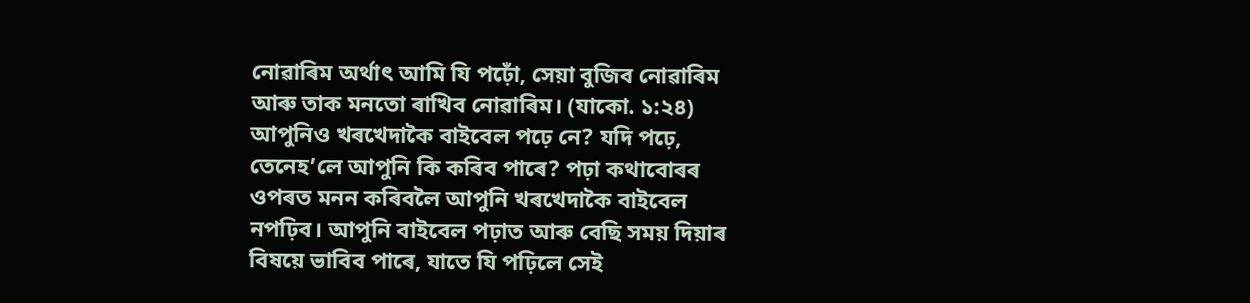নোৱাৰিম অৰ্থাৎ আমি যি পঢ়োঁ, সেয়া বুজিব নোৱাৰিম আৰু তাক মনতো ৰাখিব নোৱাৰিম। (যাকো. ১:২৪) আপুনিও খৰখেদাকৈ বাইবেল পঢ়ে নে? যদি পঢ়ে, তেনেহʼলে আপুনি কি কৰিব পাৰে? পঢ়া কথাবোৰৰ ওপৰত মনন কৰিবলৈ আপুনি খৰখেদাকৈ বাইবেল নপঢ়িব। আপুনি বাইবেল পঢ়াত আৰু বেছি সময় দিয়াৰ বিষয়ে ভাবিব পাৰে, যাতে যি পঢ়িলে সেই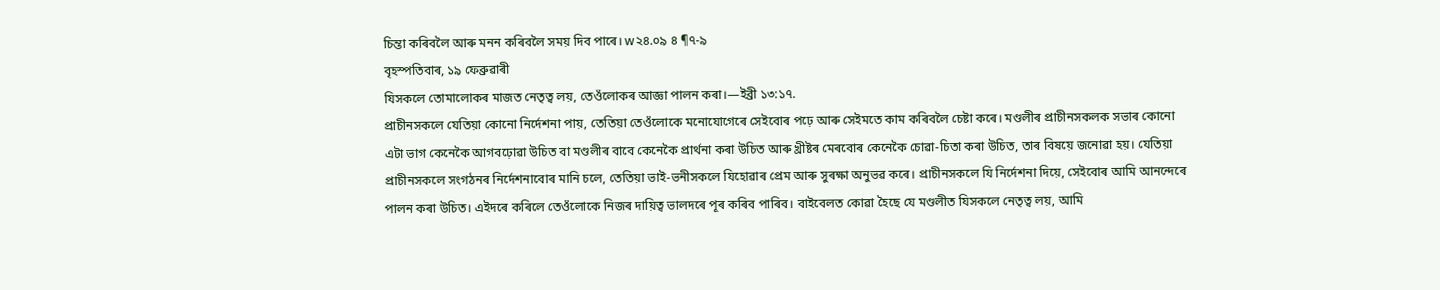চিন্তা কৰিবলৈ আৰু মনন কৰিবলৈ সময় দিব পাৰে। w২৪.০৯ ৪ ¶৭-৯
বৃহস্পতিবাৰ, ১৯ ফেব্ৰুৱাৰী
যিসকলে তোমালোকৰ মাজত নেতৃত্ব লয়, তেওঁলোকৰ আজ্ঞা পালন কৰা।—ইব্ৰী ১৩:১৭.
প্ৰাচীনসকলে যেতিয়া কোনো নিৰ্দেশনা পায়, তেতিয়া তেওঁলোকে মনোযোগেৰে সেইবোৰ পঢ়ে আৰু সেইমতে কাম কৰিবলৈ চেষ্টা কৰে। মণ্ডলীৰ প্ৰাচীনসকলক সভাৰ কোনো এটা ভাগ কেনেকৈ আগবঢ়োৱা উচিত বা মণ্ডলীৰ বাবে কেনেকৈ প্ৰাৰ্থনা কৰা উচিত আৰু খ্ৰীষ্টৰ মেৰবোৰ কেনেকৈ চোৱা-চিতা কৰা উচিত, তাৰ বিষয়ে জনোৱা হয়। যেতিয়া প্ৰাচীনসকলে সংগঠনৰ নিৰ্দেশনাবোৰ মানি চলে, তেতিয়া ভাই-ভনীসকলে যিহোৱাৰ প্ৰেম আৰু সুৰক্ষা অনুভৱ কৰে। প্ৰাচীনসকলে যি নিৰ্দেশনা দিয়ে, সেইবোৰ আমি আনন্দেৰে পালন কৰা উচিত। এইদৰে কৰিলে তেওঁলোকে নিজৰ দায়িত্ব ভালদৰে পূৰ কৰিব পাৰিব। বাইবেলত কোৱা হৈছে যে মণ্ডলীত যিসকলে নেতৃত্ব লয়, আমি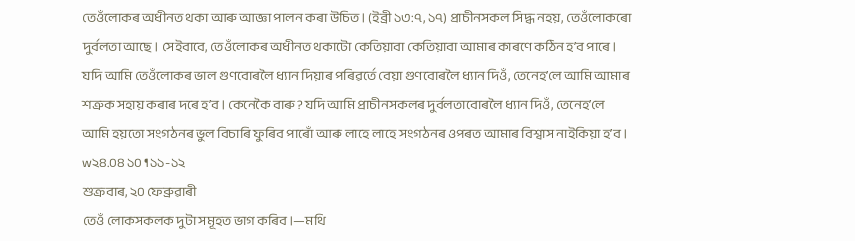তেওঁলোকৰ অধীনত থকা আৰু আজ্ঞা পালন কৰা উচিত। (ইব্ৰী ১৩:৭, ১৭) প্ৰাচীনসকল সিদ্ধ নহয়, তেওঁলোকৰো দুৰ্বলতা আছে। সেইবাবে, তেওঁলোকৰ অধীনত থকাটো কেতিয়াবা কেতিয়াবা আমাৰ কাৰণে কঠিন হʼব পাৰে। যদি আমি তেওঁলোকৰ ভাল গুণবোৰলৈ ধ্যান দিয়াৰ পৰিৱৰ্তে বেয়া গুণবোৰলৈ ধ্যান দিওঁ, তেনেহʼলে আমি আমাৰ শত্ৰুক সহায় কৰাৰ দৰে হʼব। কেনেকৈ বাৰু? যদি আমি প্ৰাচীনসকলৰ দুৰ্বলতাবোৰলৈ ধ্যান দিওঁ, তেনেহʼলে আমি হয়তো সংগঠনৰ ভুল বিচাৰি ফুৰিব পাৰোঁ আৰু লাহে লাহে সংগঠনৰ ওপৰত আমাৰ বিশ্বাস নাইকিয়া হʼব। w২৪.০৪ ১০ ¶১১-১২
শুক্ৰবাৰ, ২০ ফেব্ৰুৱাৰী
তেওঁ লোকসকলক দুটা সমূহত ভাগ কৰিব।—মথি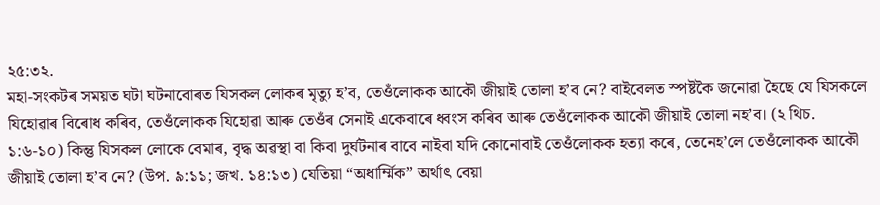২৫:৩২.
মহা-সংকটৰ সময়ত ঘটা ঘটনাবোৰত যিসকল লোকৰ মৃত্যু হʼব, তেওঁলোকক আকৌ জীয়াই তোলা হʼব নে? বাইবেলত স্পষ্টকৈ জনোৱা হৈছে যে যিসকলে যিহোৱাৰ বিৰোধ কৰিব, তেওঁলোকক যিহোৱা আৰু তেওঁৰ সেনাই একেবাৰে ধ্বংস কৰিব আৰু তেওঁলোকক আকৌ জীয়াই তোলা নহʼব। (২ থিচ. ১:৬-১০) কিন্তু যিসকল লোকে বেমাৰ, বৃদ্ধ অৱস্থা বা কিবা দুৰ্ঘটনাৰ বাবে নাইবা যদি কোনোবাই তেওঁলোকক হত্যা কৰে, তেনেহʼলে তেওঁলোকক আকৌ জীয়াই তোলা হʼব নে? (উপ. ৯:১১; জখ. ১৪:১৩) যেতিয়া “অধাৰ্ম্মিক” অৰ্থাৎ বেয়া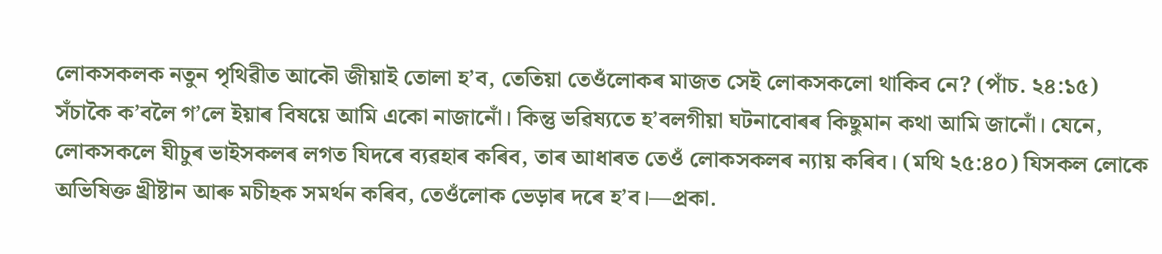লোকসকলক নতুন পৃথিৱীত আকৌ জীয়াই তোলা হʼব, তেতিয়া তেওঁলোকৰ মাজত সেই লোকসকলো থাকিব নে? (পাঁচ. ২৪:১৫) সঁচাকৈ কʼবলৈ গʼলে ইয়াৰ বিষয়ে আমি একো নাজানোঁ। কিন্তু ভৱিষ্যতে হʼবলগীয়া ঘটনাবোৰৰ কিছুমান কথা আমি জানোঁ। যেনে, লোকসকলে যীচুৰ ভাইসকলৰ লগত যিদৰে ব্যৱহাৰ কৰিব, তাৰ আধাৰত তেওঁ লোকসকলৰ ন্যায় কৰিব। (মথি ২৫:৪০) যিসকল লোকে অভিষিক্ত খ্ৰীষ্টান আৰু মচীহক সমৰ্থন কৰিব, তেওঁলোক ভেড়াৰ দৰে হʼব।—প্ৰকা.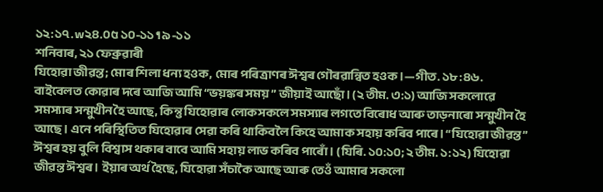১২:১৭. w২৪.০৫ ১০-১১ ¶৯-১১
শনিবাৰ, ২১ ফেব্ৰুৱাৰী
যিহোৱা জীৱন্ত; মোৰ শিলা ধন্য হওক, মোৰ পৰিত্ৰাণৰ ঈশ্বৰ গৌৰৱান্বিত হওক।—গীত. ১৮:৪৬.
বাইবেলত কোৱাৰ দৰে আজি আমি “ভয়ঙ্কৰ সময়” জীয়াই আছোঁ। (২ তীম. ৩:১) আজি সকলোৱে সমস্যাৰ সন্মুখীন হৈ আছে, কিন্তু যিহোৱাৰ লোকসকলে সমস্যাৰ লগতে বিৰোধ আৰু তাড়নাৰো সন্মুখীন হৈ আছে। এনে পৰিস্থিতিত যিহোৱাৰ সেৱা কৰি থাকিবলৈ কিহে আমাক সহায় কৰিব পাৰে। “যিহোৱা জীৱন্ত” ঈশ্বৰ হয় বুলি বিশ্বাস থকাৰ বাবে আমি সহায় লাভ কৰিব পাৰোঁ। (যিৰি. ১০:১০; ২ তীম. ১:১২) যিহোৱা জীৱন্ত ঈশ্বৰ। ইয়াৰ অৰ্থ হৈছে, যিহোৱা সঁচাকৈ আছে আৰু তেওঁ আমাৰ সকলো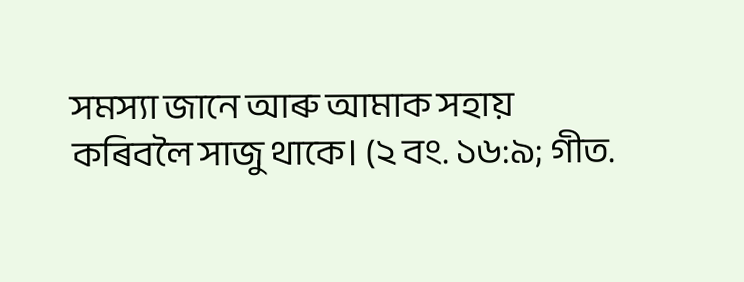সমস্যা জানে আৰু আমাক সহায় কৰিবলৈ সাজু থাকে। (২ বং. ১৬:৯; গীত.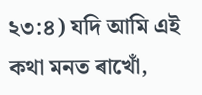২৩:৪) যদি আমি এই কথা মনত ৰাখোঁ,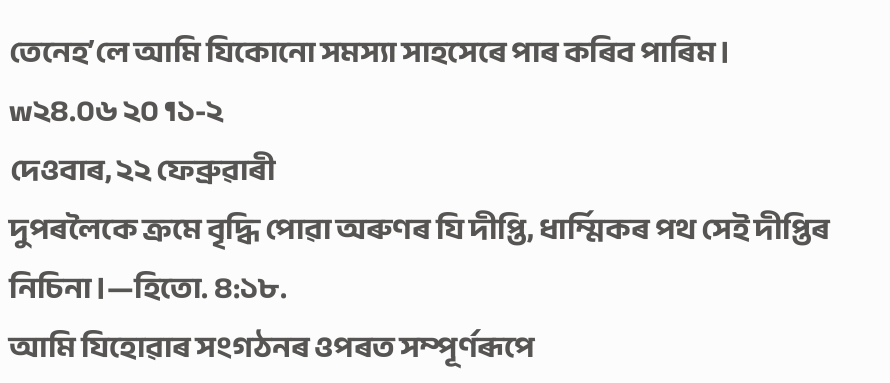তেনেহʼলে আমি যিকোনো সমস্যা সাহসেৰে পাৰ কৰিব পাৰিম। w২৪.০৬ ২০ ¶১-২
দেওবাৰ, ২২ ফেব্ৰুৱাৰী
দুপৰলৈকে ক্ৰমে বৃদ্ধি পোৱা অৰুণৰ যি দীপ্তি, ধাৰ্ম্মিকৰ পথ সেই দীপ্তিৰ নিচিনা।—হিতো. ৪:১৮.
আমি যিহোৱাৰ সংগঠনৰ ওপৰত সম্পূৰ্ণৰূপে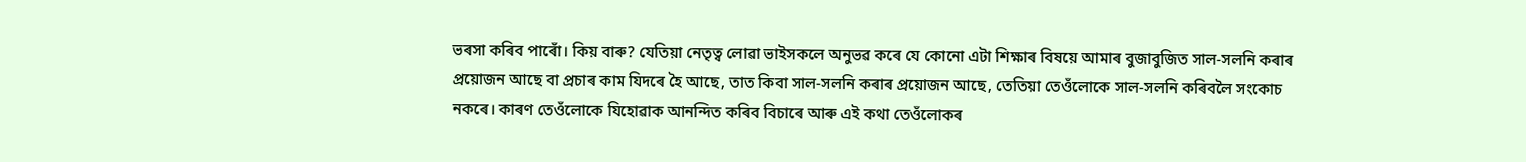ভৰসা কৰিব পাৰোঁ। কিয় বাৰু? যেতিয়া নেতৃত্ব লোৱা ভাইসকলে অনুভৱ কৰে যে কোনো এটা শিক্ষাৰ বিষয়ে আমাৰ বুজাবুজিত সাল-সলনি কৰাৰ প্ৰয়োজন আছে বা প্ৰচাৰ কাম যিদৰে হৈ আছে, তাত কিবা সাল-সলনি কৰাৰ প্ৰয়োজন আছে, তেতিয়া তেওঁলোকে সাল-সলনি কৰিবলৈ সংকোচ নকৰে। কাৰণ তেওঁলোকে যিহোৱাক আনন্দিত কৰিব বিচাৰে আৰু এই কথা তেওঁলোকৰ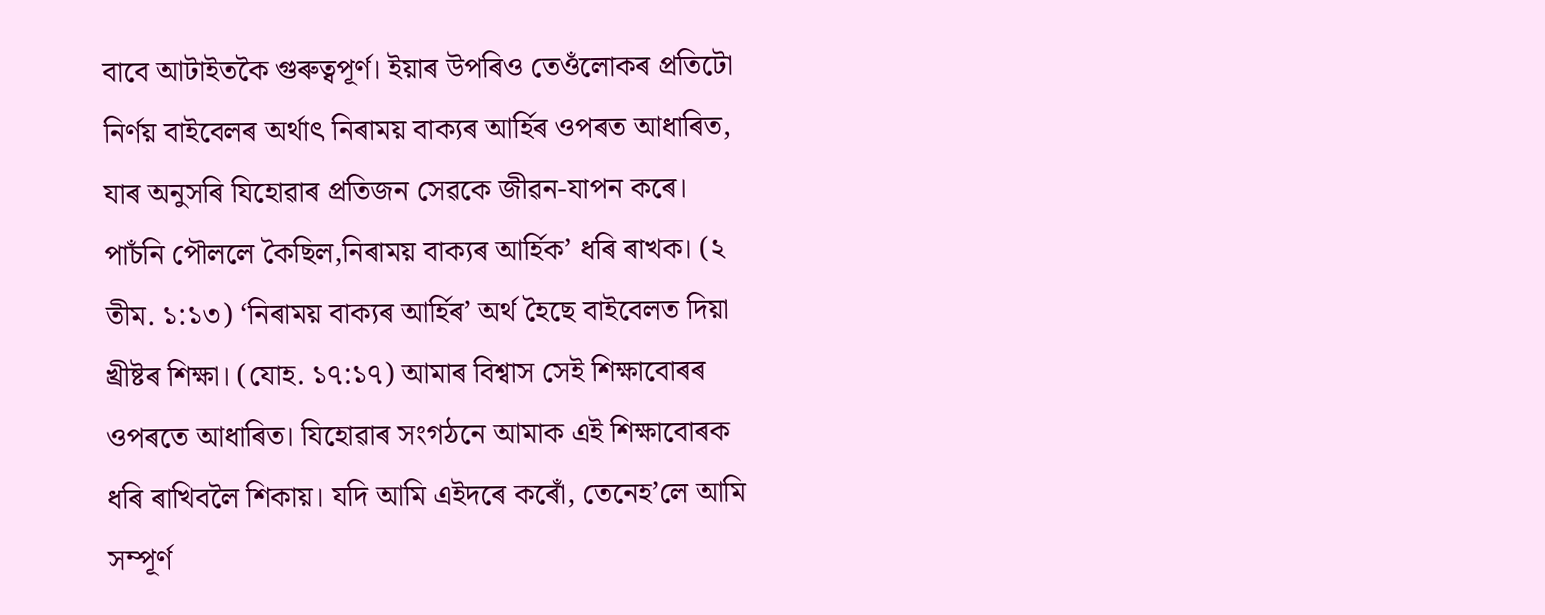বাবে আটাইতকৈ গুৰুত্বপূৰ্ণ। ইয়াৰ উপৰিও তেওঁলোকৰ প্ৰতিটো নিৰ্ণয় বাইবেলৰ অৰ্থাৎ নিৰাময় বাক্যৰ আৰ্হিৰ ওপৰত আধাৰিত, যাৰ অনুসৰি যিহোৱাৰ প্ৰতিজন সেৱকে জীৱন-যাপন কৰে। পাচঁনি পৌললে কৈছিল,নিৰাময় বাক্যৰ আৰ্হিক’ ধৰি ৰাখক। (২ তীম. ১:১৩) ‘নিৰাময় বাক্যৰ আৰ্হিৰ’ অৰ্থ হৈছে বাইবেলত দিয়া খ্ৰীষ্টৰ শিক্ষা। (যোহ. ১৭:১৭) আমাৰ বিশ্বাস সেই শিক্ষাবোৰৰ ওপৰতে আধাৰিত। যিহোৱাৰ সংগঠনে আমাক এই শিক্ষাবোৰক ধৰি ৰাখিবলৈ শিকায়। যদি আমি এইদৰে কৰোঁ, তেনেহʼলে আমি সম্পূৰ্ণ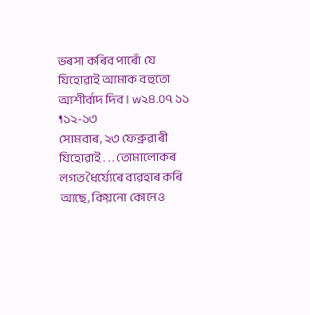ভৰসা কৰিব পাৰোঁ যে যিহোৱাই আমাক বহুতো আশীৰ্বাদ দিব। w২৪.০৭ ১১ ¶১২-১৩
সোমবাৰ, ২৩ ফেব্ৰুৱাৰী
যিহোৱাই . . . তোমালোকৰ লগত ধৈৰ্য্যেৰে ব্যৱহাৰ কৰি আছে, কিয়নো কোনেও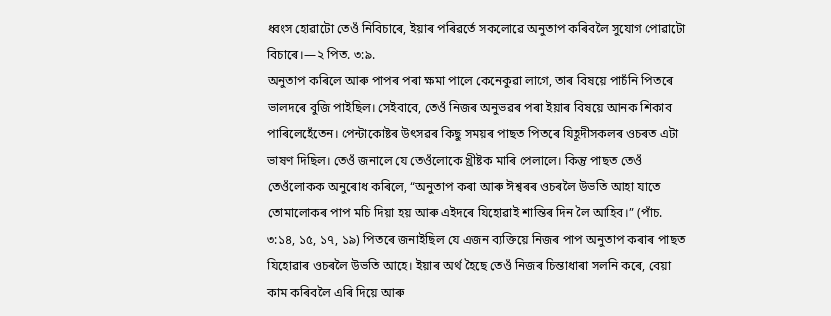ধ্বংস হোৱাটো তেওঁ নিবিচাৰে, ইয়াৰ পৰিৱৰ্তে সকলোৱে অনুতাপ কৰিবলৈ সুযোগ পোৱাটো বিচাৰে।—২ পিত. ৩:৯.
অনুতাপ কৰিলে আৰু পাপৰ পৰা ক্ষমা পালে কেনেকুৱা লাগে, তাৰ বিষয়ে পাচঁনি পিতৰে ভালদৰে বুজি পাইছিল। সেইবাবে, তেওঁ নিজৰ অনুভৱৰ পৰা ইয়াৰ বিষয়ে আনক শিকাব পাৰিলেহেঁতেন। পেন্টাকোষ্টৰ উৎসৱৰ কিছু সময়ৰ পাছত পিতৰে যিহূদীসকলৰ ওচৰত এটা ভাষণ দিছিল। তেওঁ জনালে যে তেওঁলোকে খ্ৰীষ্টক মাৰি পেলালে। কিন্তু পাছত তেওঁ তেওঁলোকক অনুৰোধ কৰিলে, “অনুতাপ কৰা আৰু ঈশ্বৰৰ ওচৰলৈ উভতি আহা যাতে তোমালোকৰ পাপ মচি দিয়া হয় আৰু এইদৰে যিহোৱাই শান্তিৰ দিন লৈ আহিব।” (পাঁচ. ৩:১৪, ১৫, ১৭, ১৯) পিতৰে জনাইছিল যে এজন ব্যক্তিয়ে নিজৰ পাপ অনুতাপ কৰাৰ পাছত যিহোৱাৰ ওচৰলৈ উভতি আহে। ইয়াৰ অৰ্থ হৈছে তেওঁ নিজৰ চিন্তাধাৰা সলনি কৰে, বেয়া কাম কৰিবলৈ এৰি দিয়ে আৰু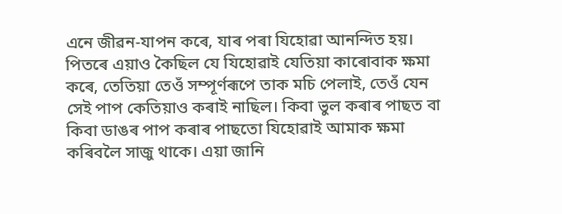এনে জীৱন-যাপন কৰে, যাৰ পৰা যিহোৱা আনন্দিত হয়। পিতৰে এয়াও কৈছিল যে যিহোৱাই যেতিয়া কাৰোবাক ক্ষমা কৰে, তেতিয়া তেওঁ সম্পূৰ্ণৰূপে তাক মচি পেলাই, তেওঁ যেন সেই পাপ কেতিয়াও কৰাই নাছিল। কিবা ভুল কৰাৰ পাছত বা কিবা ডাঙৰ পাপ কৰাৰ পাছতো যিহোৱাই আমাক ক্ষমা কৰিবলৈ সাজু থাকে। এয়া জানি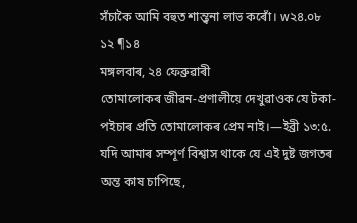সঁচাকৈ আমি বহুত শান্ত্বনা লাভ কৰোঁ। w২৪.০৮ ১২ ¶১৪
মঙ্গলবাৰ, ২৪ ফেব্ৰুৱাৰী
তোমালোকৰ জীৱন-প্ৰণালীয়ে দেখুৱাওক যে টকা-পইচাৰ প্ৰতি তোমালোকৰ প্ৰেম নাই।—ইব্ৰী ১৩:৫.
যদি আমাৰ সম্পূৰ্ণ বিশ্বাস থাকে যে এই দুষ্ট জগতৰ অন্ত কাষ চাপিছে,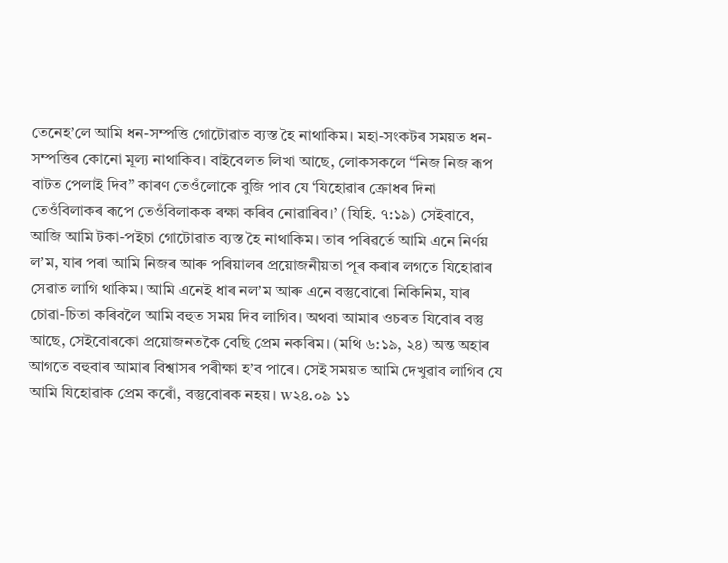তেনেহʼলে আমি ধন-সম্পত্তি গোটোৱাত ব্যস্ত হৈ নাথাকিম। মহা-সংকটৰ সময়ত ধন-সম্পত্তিৰ কোনো মূল্য নাথাকিব। বাইবেলত লিখা আছে, লোকসকলে “নিজ নিজ ৰূপ বাটত পেলাই দিব” কাৰণ তেওঁলোকে বুজি পাব যে ‘যিহোৱাৰ ক্ৰোধৰ দিনা তেওঁবিলাকৰ ৰূপে তেওঁবিলাকক ৰক্ষা কৰিব নোৱাৰিব।’ (যিহি. ৭:১৯) সেইবাবে, আজি আমি টকা-পইচা গোটোৱাত ব্যস্ত হৈ নাথাকিম। তাৰ পৰিৱৰ্তে আমি এনে নিৰ্ণয় লʼম, যাৰ পৰা আমি নিজৰ আৰু পৰিয়ালৰ প্ৰয়োজনীয়তা পূৰ কৰাৰ লগতে যিহোৱাৰ সেৱাত লাগি থাকিম। আমি এনেই ধাৰ নলʼম আৰু এনে বস্তুবোৰো নিকিনিম, যাৰ চোৱা-চিতা কৰিবলৈ আমি বহুত সময় দিব লাগিব। অথবা আমাৰ ওচৰত যিবোৰ বস্তু আছে, সেইবোৰকো প্ৰয়োজনতকৈ বেছি প্ৰেম নকৰিম। (মথি ৬:১৯, ২৪) অন্ত অহাৰ আগতে বহুবাৰ আমাৰ বিশ্বাসৰ পৰীক্ষা হʼব পাৰে। সেই সময়ত আমি দেখুৱাব লাগিব যে আমি যিহোৱাক প্ৰেম কৰোঁ, বস্তুবোৰক নহয়। w২৪.০৯ ১১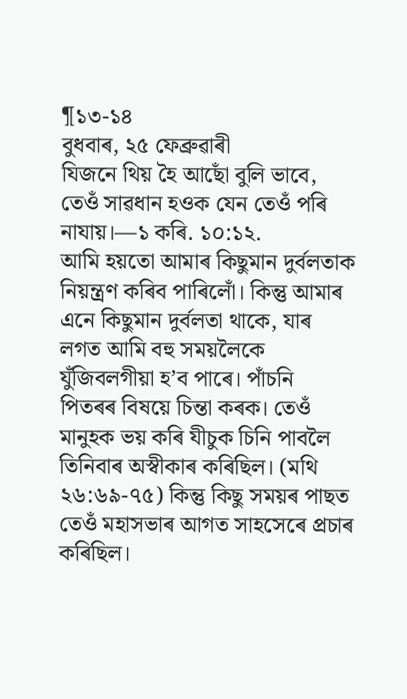¶১৩-১৪
বুধবাৰ, ২৫ ফেব্ৰুৱাৰী
যিজনে থিয় হৈ আছোঁ বুলি ভাবে, তেওঁ সাৱধান হওক যেন তেওঁ পৰি নাযায়।—১ কৰি. ১০:১২.
আমি হয়তো আমাৰ কিছুমান দুৰ্বলতাক নিয়ন্ত্ৰণ কৰিব পাৰিলোঁ। কিন্তু আমাৰ এনে কিছুমান দুৰ্বলতা থাকে, যাৰ লগত আমি বহু সময়লৈকে যুঁজিবলগীয়া হʼব পাৰে। পাঁচনি পিতৰৰ বিষয়ে চিন্তা কৰক। তেওঁ মানুহক ভয় কৰি যীচুক চিনি পাবলৈ তিনিবাৰ অস্বীকাৰ কৰিছিল। (মথি ২৬:৬৯-৭৫) কিন্তু কিছু সময়ৰ পাছত তেওঁ মহাসভাৰ আগত সাহসেৰে প্ৰচাৰ কৰিছিল।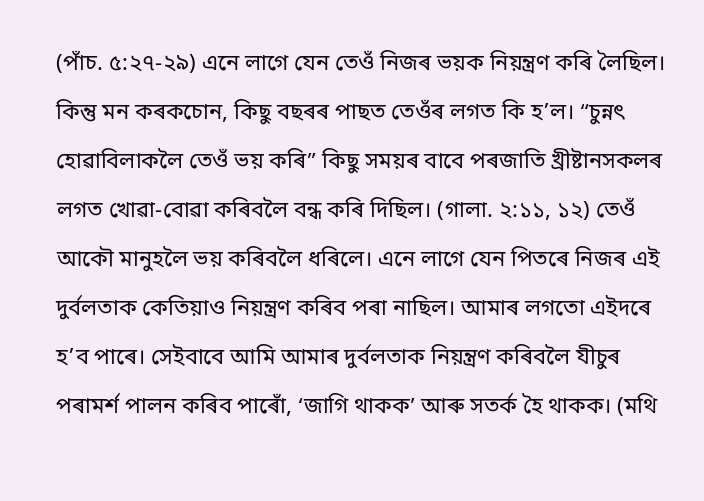(পাঁচ. ৫:২৭-২৯) এনে লাগে যেন তেওঁ নিজৰ ভয়ক নিয়ন্ত্ৰণ কৰি লৈছিল। কিন্তু মন কৰকচোন, কিছু বছৰৰ পাছত তেওঁৰ লগত কি হʼল। “চুন্নৎ হোৱাবিলাকলৈ তেওঁ ভয় কৰি” কিছু সময়ৰ বাবে পৰজাতি খ্ৰীষ্টানসকলৰ লগত খোৱা-বোৱা কৰিবলৈ বন্ধ কৰি দিছিল। (গালা. ২:১১, ১২) তেওঁ আকৌ মানুহলৈ ভয় কৰিবলৈ ধৰিলে। এনে লাগে যেন পিতৰে নিজৰ এই দুৰ্বলতাক কেতিয়াও নিয়ন্ত্ৰণ কৰিব পৰা নাছিল। আমাৰ লগতো এইদৰে হʼব পাৰে। সেইবাবে আমি আমাৰ দুৰ্বলতাক নিয়ন্ত্ৰণ কৰিবলৈ যীচুৰ পৰামৰ্শ পালন কৰিব পাৰোঁ, ‘জাগি থাকক’ আৰু সতৰ্ক হৈ থাকক। (মথি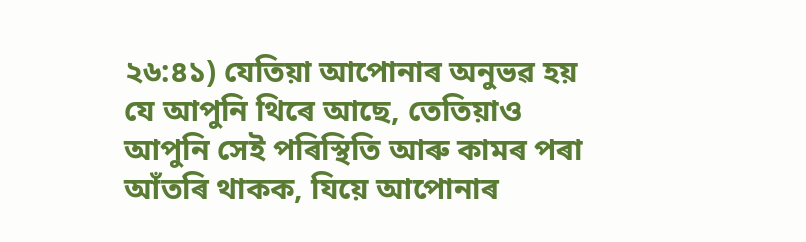২৬:৪১) যেতিয়া আপোনাৰ অনুভৱ হয় যে আপুনি থিৰে আছে, তেতিয়াও আপুনি সেই পৰিস্থিতি আৰু কামৰ পৰা আঁতৰি থাকক, যিয়ে আপোনাৰ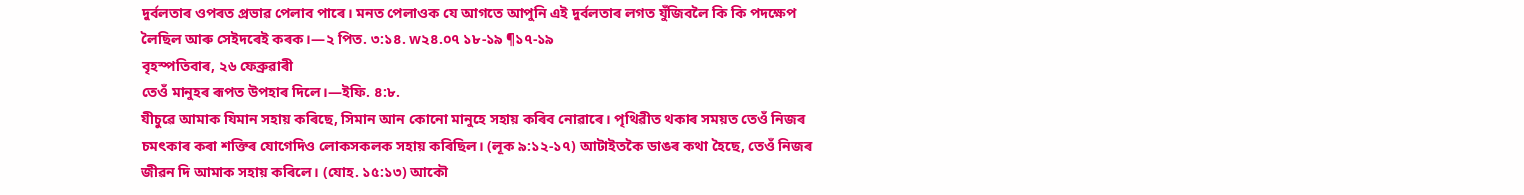দুৰ্বলতাৰ ওপৰত প্ৰভাৱ পেলাব পাৰে। মনত পেলাওক যে আগতে আপুনি এই দুৰ্বলতাৰ লগত যুঁজিবলৈ কি কি পদক্ষেপ লৈছিল আৰু সেইদৰেই কৰক।—২ পিত. ৩:১৪. w২৪.০৭ ১৮-১৯ ¶১৭-১৯
বৃহস্পতিবাৰ, ২৬ ফেব্ৰুৱাৰী
তেওঁ মানুহৰ ৰূপত উপহাৰ দিলে।—ইফি. ৪:৮.
যীচুৱে আমাক যিমান সহায় কৰিছে, সিমান আন কোনো মানুহে সহায় কৰিব নোৱাৰে। পৃথিৱীত থকাৰ সময়ত তেওঁ নিজৰ চমৎকাৰ কৰা শক্তিৰ যোগেদিও লোকসকলক সহায় কৰিছিল। (লূক ৯:১২-১৭) আটাইতকৈ ডাঙৰ কথা হৈছে, তেওঁ নিজৰ জীৱন দি আমাক সহায় কৰিলে। (যোহ. ১৫:১৩) আকৌ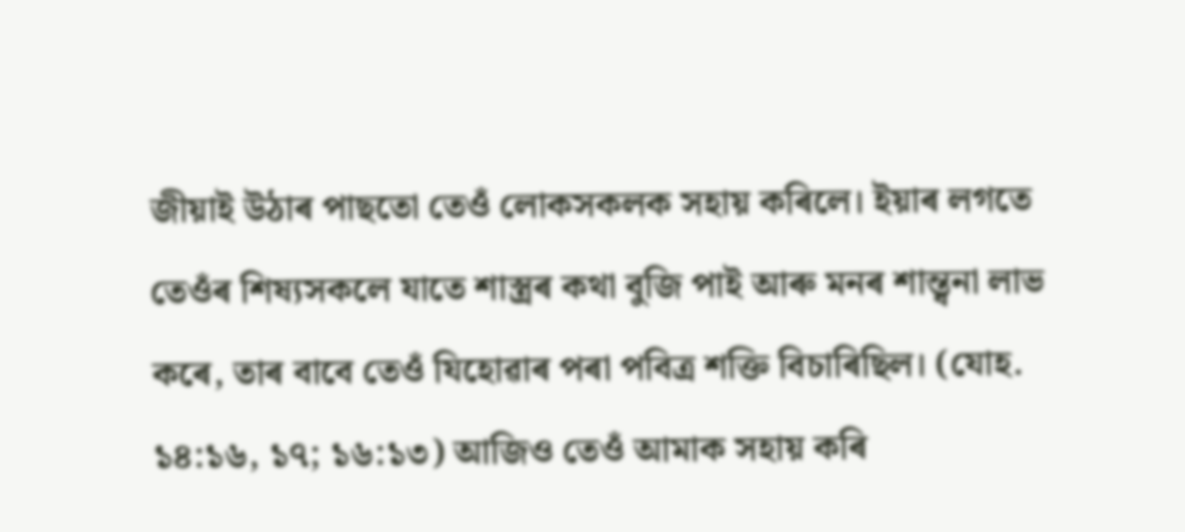জীয়াই উঠাৰ পাছতো তেওঁ লোকসকলক সহায় কৰিলে। ইয়াৰ লগতে তেওঁৰ শিষ্যসকলে যাতে শাস্ত্ৰৰ কথা বুজি পাই আৰু মনৰ শান্ত্বনা লাভ কৰে, তাৰ বাবে তেওঁ যিহোৱাৰ পৰা পবিত্ৰ শক্তি বিচাৰিছিল। (যোহ. ১৪:১৬, ১৭; ১৬:১৩) আজিও তেওঁ আমাক সহায় কৰি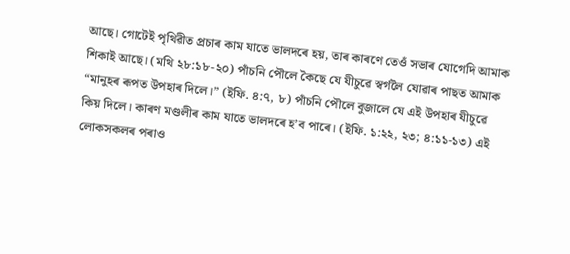আছে। গোটেই পৃথিৱীত প্ৰচাৰ কাম যাতে ভালদৰে হয়, তাৰ কাৰণে তেওঁ সভাৰ যোগেদি আমাক শিকাই আছে। (মথি ২৮:১৮-২০) পাঁচনি পৌলে কৈছে যে যীচুৱে স্বৰ্গলৈ যোৱাৰ পাছত আমাক “মানুহৰ ৰূপত উপহাৰ দিলে।” (ইফি. ৪:৭, ৮) পাঁচনি পৌলে বুজালে যে এই উপহাৰ যীচুৱে কিয় দিলে। কাৰণ মণ্ডলীৰ কাম যাতে ভালদৰে হʼব পাৰে। (ইফি. ১:২২, ২৩; ৪:১১-১৩) এই লোকসকলৰ পৰাও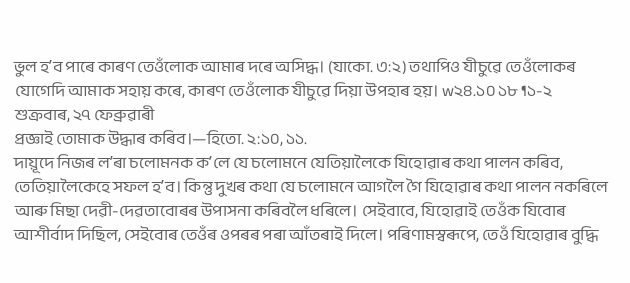ভুল হʼব পাৰে কাৰণ তেওঁলোক আমাৰ দৰে অসিদ্ধ। (যাকো. ৩:২) তথাপিও যীচুৱে তেওঁলোকৰ যোগেদি আমাক সহায় কৰে, কাৰণ তেওঁলোক যীচুৱে দিয়া উপহাৰ হয়। w২৪.১০ ১৮ ¶১-২
শুক্ৰবাৰ, ২৭ ফেব্ৰুৱাৰী
প্ৰজ্ঞাই তোমাক উদ্ধাৰ কৰিব।—হিতো. ২:১০, ১১.
দায়ূদে নিজৰ লʼৰা চলোমনক কʼলে যে চলোমনে যেতিয়ালৈকে যিহোৱাৰ কথা পালন কৰিব, তেতিয়ালৈকেহে সফল হʼব। কিন্তু দুখৰ কথা যে চলোমনে আগলৈ গৈ যিহোৱাৰ কথা পালন নকৰিলে আৰু মিছা দেৱী-দেৱতাবোৰৰ উপাসনা কৰিবলৈ ধৰিলে। সেইবাবে, যিহোৱাই তেওঁক যিবোৰ আশীৰ্বাদ দিছিল, সেইবোৰ তেওঁৰ ওপৰৰ পৰা আঁতৰাই দিলে। পৰিণামস্বৰূপে, তেওঁ যিহোৱাৰ বুদ্ধি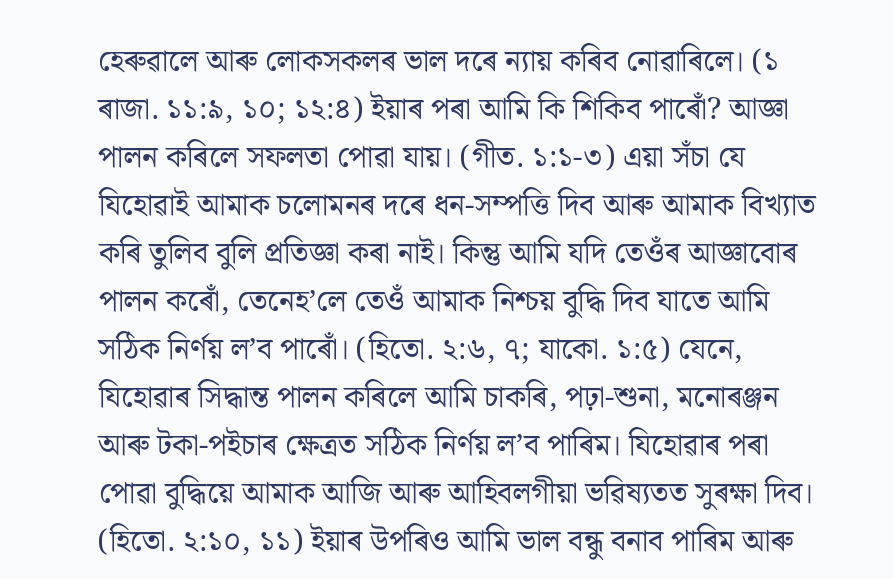হেৰুৱালে আৰু লোকসকলৰ ভাল দৰে ন্যায় কৰিব নোৱাৰিলে। (১ ৰাজা. ১১:৯, ১০; ১২:৪) ইয়াৰ পৰা আমি কি শিকিব পাৰোঁ? আজ্ঞা পালন কৰিলে সফলতা পোৱা যায়। (গীত. ১:১-৩) এয়া সঁচা যে যিহোৱাই আমাক চলোমনৰ দৰে ধন-সম্পত্তি দিব আৰু আমাক বিখ্যাত কৰি তুলিব বুলি প্ৰতিজ্ঞা কৰা নাই। কিন্তু আমি যদি তেওঁৰ আজ্ঞাবোৰ পালন কৰোঁ, তেনেহʼলে তেওঁ আমাক নিশ্চয় বুদ্ধি দিব যাতে আমি সঠিক নিৰ্ণয় লʼব পাৰোঁ। (হিতো. ২:৬, ৭; যাকো. ১:৫) যেনে, যিহোৱাৰ সিদ্ধান্ত পালন কৰিলে আমি চাকৰি, পঢ়া-শুনা, মনোৰঞ্জন আৰু টকা-পইচাৰ ক্ষেত্ৰত সঠিক নিৰ্ণয় লʼব পাৰিম। যিহোৱাৰ পৰা পোৱা বুদ্ধিয়ে আমাক আজি আৰু আহিবলগীয়া ভৱিষ্যতত সুৰক্ষা দিব। (হিতো. ২:১০, ১১) ইয়াৰ উপৰিও আমি ভাল বন্ধু বনাব পাৰিম আৰু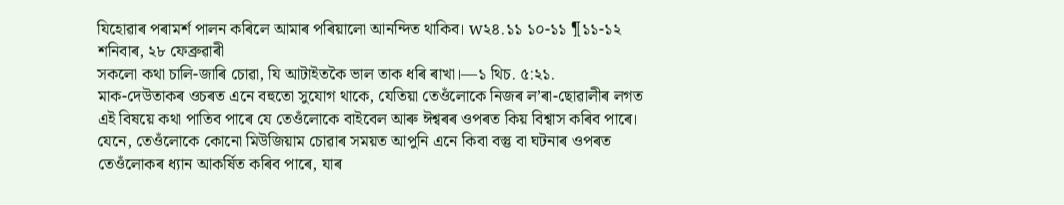যিহোৱাৰ পৰামৰ্শ পালন কৰিলে আমাৰ পৰিয়ালো আনন্দিত থাকিব। w২৪.১১ ১০-১১ ¶১১-১২
শনিবাৰ, ২৮ ফেব্ৰুৱাৰী
সকলো কথা চালি-জাৰি চোৱা, যি আটাইতকৈ ভাল তাক ধৰি ৰাখা।—১ থিচ. ৫:২১.
মাক-দেউতাকৰ ওচৰত এনে বহুতো সুযোগ থাকে, যেতিয়া তেওঁলোকে নিজৰ লʼৰা-ছোৱালীৰ লগত এই বিষয়ে কথা পাতিব পাৰে যে তেওঁলোকে বাইবেল আৰু ঈশ্বৰৰ ওপৰত কিয় বিশ্বাস কৰিব পাৰে। যেনে, তেওঁলোকে কোনো মিউজিয়াম চোৱাৰ সময়ত আপুনি এনে কিবা বস্তু বা ঘটনাৰ ওপৰত তেওঁলোকৰ ধ্যান আকৰ্ষিত কৰিব পাৰে, যাৰ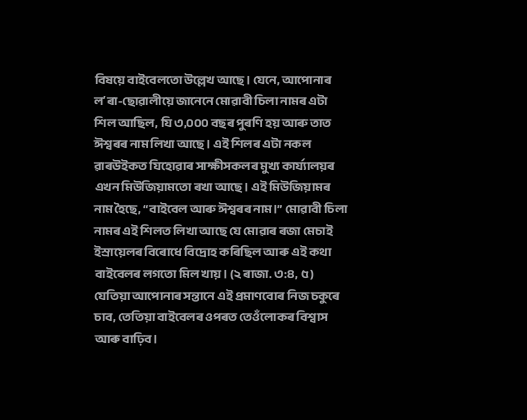বিষয়ে বাইবেলতো উল্লেখ আছে। যেনে, আপোনাৰ লʼৰা-ছোৱালীয়ে জানেনে মোৱাবী চিলা নামৰ এটা শিল আছিল, যি ৩,০০০ বছৰ পুৰণি হয় আৰু তাত ঈশ্বৰৰ নাম লিখা আছে। এই শিলৰ এটা নকল ৱাৰউইকত যিহোৱাৰ সাক্ষীসকলৰ মুখ্য কাৰ্য্যালয়ৰ এখন মিউজিয়ামতো ৰখা আছে। এই মিউজিয়ামৰ নাম হৈছে, “বাইবেল আৰু ঈশ্বৰৰ নাম।” মোৱাবী চিলা নামৰ এই শিলত লিখা আছে যে মোৱাৰ ৰজা মেচাই ইস্ৰায়েলৰ বিৰোধে বিদ্ৰোহ কৰিছিল আৰু এই কথা বাইবেলৰ লগতো মিল খায়। (২ ৰাজা. ৩:৪, ৫) যেতিয়া আপোনাৰ সন্তানে এই প্ৰমাণবোৰ নিজ চকুৰে চাব, তেতিয়া বাইবেলৰ ওপৰত তেওঁলোকৰ বিশ্বাস আৰু বাঢ়িব।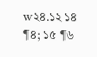w২৪.১২ ১৪ ¶৪; ১৫ ¶৬